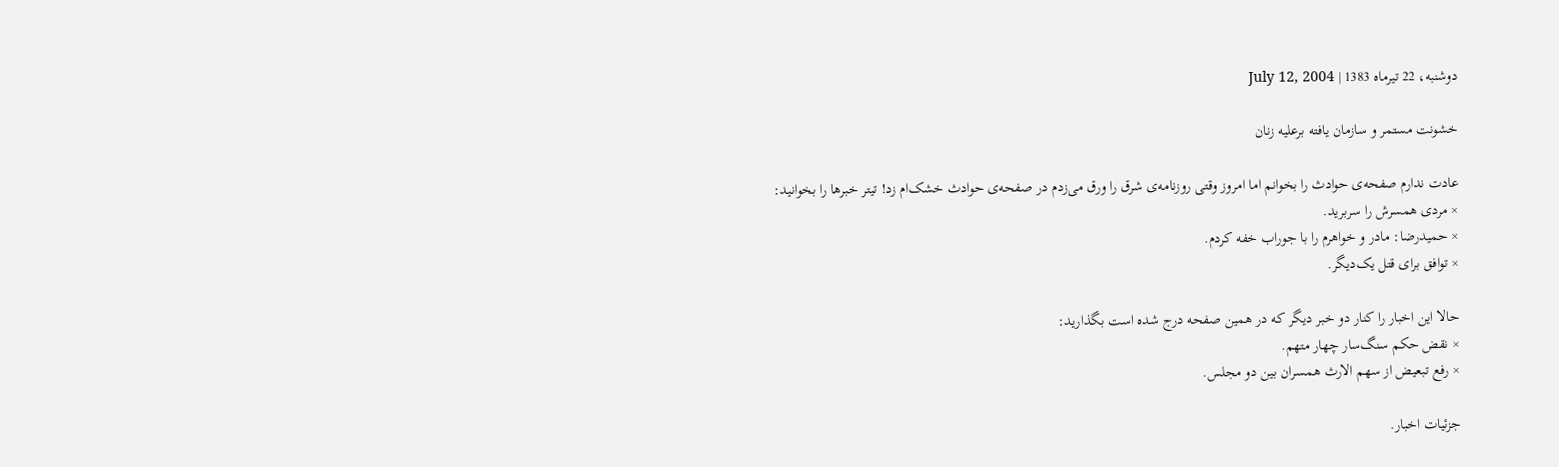دوشنبه، 22 تیرماه 1383 | July 12, 2004

خشونت مستمر و سازمان يافته برعليه زنان

عادت ندارم صفحه‌ی حوادث را بخوانم اما امروز وقتی روزنامه‌ی شرق را ورق می‌زدم در صفحه‌ی حوادث خشک‌ام زد! تيتر خبرها را بخوانيد:
× مردی همسرش را سربريد.
× حميدرضا: مادر و خواهرم را با جوراب خفه کردم.
× توافق برای قتل يک‌ديگر.

حالا اين اخبار را کنار دو خبر ديگر که در همين صفحه درج شده است بگذاريد:
× نقض حکم سنگ‌سار چهار متهم.
× رفع تبعيض از سهم الارث همسران بين دو مجلس.

جزئيات اخبار.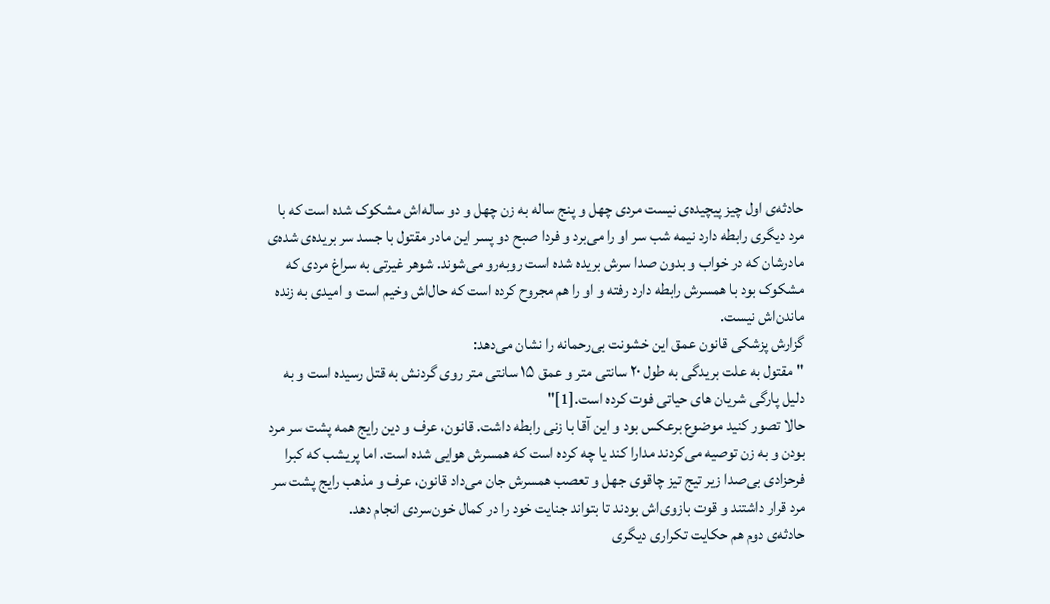حادثه‌ی اول چيز پيچيده‌ی نيست مردی چهل و پنج ساله به زن‌ چهل و دو ساله‌اش مشکوک شده است که با مرد ديگری رابطه دارد نيمه شب سر او را می‌برد و فردا صبح دو پسر اين مادر مقتول با جسد سر بريده‌ی شده‌ی مادرشان که در خواب و بدون صدا سرش بريده شده است روبه‌رو می‌شوند. شوهر غيرتی به سراغ مردی که مشکوک بود با همسرش رابطه دارد رفته و او را هم مجروح کرده است که حال‌اش وخيم است و اميدی به زنده ماندن‌اش نيست.
گزارش پزشکی قانون عمق اين خشونت بی‌رحمانه را نشان می‌دهد:
"مقتول به علت بريدگى به طول ۲۰ سانتى متر و عمق ۱۵ سانتى متر روى گردنش به قتل رسيده است و به دليل پارگى شريان هاى حياتى فوت كرده است.[1]"
حالا تصور کنيد موضوع برعکس بود و اين آقا با زنی رابطه داشت. قانون، عرف و دين رايج همه پشت سر مرد بودن و به زن توصيه می‌کردند مدارا کند يا چه کرده است که همسرش هوايی شده است. اما پريشب که کبرا فرحزادی بی‌صدا زير تيج تيز چاقوی جهل و تعصب همسرش جان می‌داد قانون، عرف و مذهب رايج پشت سر مرد قرار داشتند و قوت بازوی‌اش بودند تا بتواند جنايت خود را در کمال خون‌سردی انجام دهد.
حادثه‌ی دوم هم حکايت تکراری ديگری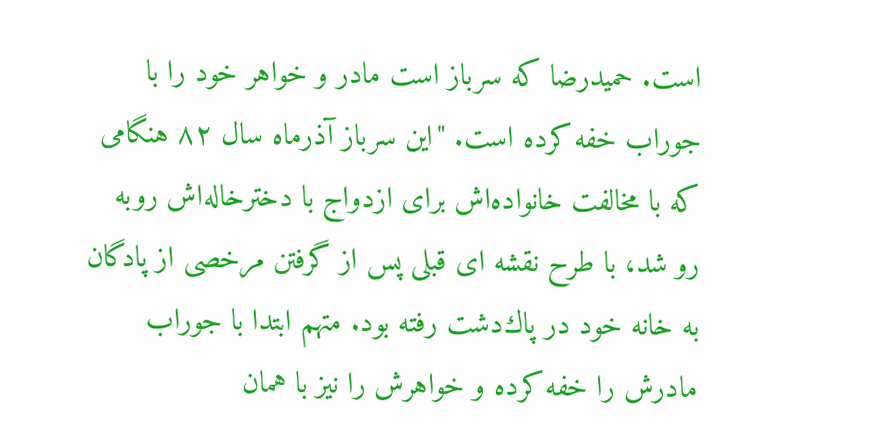است. حميدرضا که سرباز است مادر و خواهر خود را با جوراب خفه کرده است. "اين سرباز آذرماه سال ۸۲ هنگامى كه با مخالفت خانواده‌اش براى ازدواج با دخترخاله‌اش روبه رو شد، با طرح نقشه اى قبلى پس از گرفتن مرخصى از پادگان به خانه خود در پاك‌دشت رفته بود. متهم ابتدا با جوراب مادرش را خفه كرده و خواهرش را نيز با همان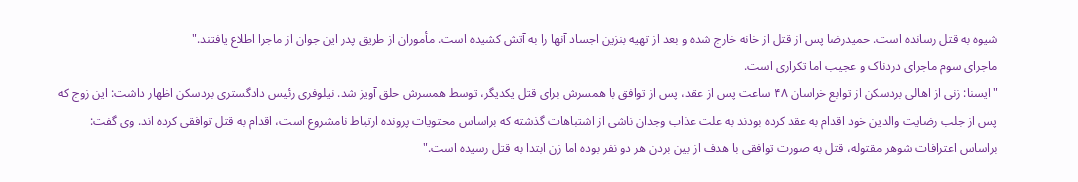شيوه به قتل رسانده است. حميدرضا پس از قتل از خانه خارج شده و بعد از تهيه بنزين اجساد آنها را به آتش كشيده است. مأموران از طريق پدر اين جوان از ماجرا اطلاع يافتند."
ماجرای سوم ماجرای دردناک و عجيب اما تکراری است.
"ايسنا: زنى از اهالى بردسكن از توابع خراسان ۴۸ ساعت پس از عقد، پس از توافق با همسرش براى قتل يكديگر، توسط همسرش حلق آويز شد. نيلوفرى رئيس دادگسترى بردسكن اظهار داشت: اين زوج كه پس از جلب رضايت والدين خود اقدام به عقد كرده بودند به علت عذاب وجدان ناشى از اشتباهات گذشته كه براساس محتويات پرونده ارتباط نامشروع است، اقدام به قتل توافقى كرده اند. وى گفت: براساس اعترافات شوهر مقتوله، قتل به صورت توافقى با هدف از بين بردن هر دو نفر بوده اما زن ابتدا به قتل رسيده است."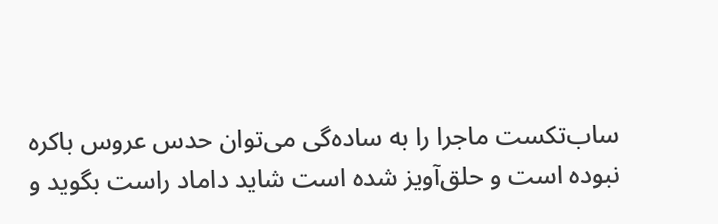ساب‌تکست ماجرا را به ساده‌گی می‌توان حدس عروس باکره نبوده است و حلق‌آويز شده است شايد داماد راست بگويد و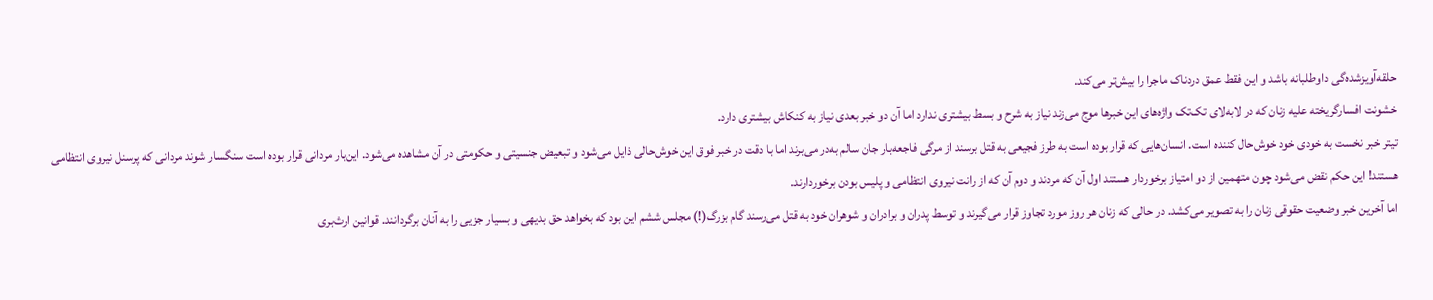حلقه‌آويزشده‌گی داوطلبانه باشد و اين فقط عمق دردناک ماجرا را بيش‌تر می‌کند.
خشونت افسارگريخته عليه زنان که در لابه‌لای تک‌تک واژه‌های اين خبرها موج می‌زند نياز به شرح و بسط بيشتری ندارد اما آن دو خبر بعدی نياز به کنکاش بيشتری دارد.
تيتر خبر نخست به خودی خود خوش‌حال کننده است. انسان‌هایی که قرار بوده است به طرز فجيعی به قتل برسند از مرگی فاجعه‌بار جان سالم به‌در می‌برند اما با دقت در خبر فوق اين خوش‌حالی ذايل می‌شود و تبعيض جنسيتی و حکومتی در آن مشاهده می‌شود. اين‌بار مردانی قرار بوده است سنگسار شوند مردانی که پرسنل نيروی انتظامی هستند! اين حکم نقض می‌شود چون متهمين از دو امتياز برخوردار هستند اول آن که مردند و دوم آن که از رانت نيروی انتظامی و پليس بودن برخوردارند.
اما آخرين خبر وضعيت حقوقی زنان را به تصوير می‌کشد. در حالی که زنان هر روز مورد تجاوز قرار می‌گيرند و توسط پدران و برادران و شوهران خود به قتل می‌رسند گام بزرگ(!) مجلس ششم اين بود که بخواهد حق بديهی و بسيار جزیی را به آنان برگردانند. قوانين ارث‌بری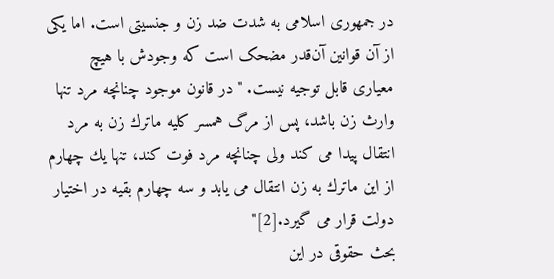در جمهوری اسلامی به شدت ضد زن و جنسيتی است. اما يکی از آن قوانين آن‌قدر مضحک است که وجودش با هيچ معياری قابل توجيه نيست. "در قانون موجود چنانچه مرد تنها وارث زن باشد، پس از مرگ همسر كليه ماترك زن به مرد انتقال پيدا مى كند ولى چنانچه مرد فوت كند، تنها يك چهارم از اين ماترك به زن انتقال مى يابد و سه چهارم بقيه در اختيار دولت قرار مى گيرد.[2]"
بحث حقوقی در اين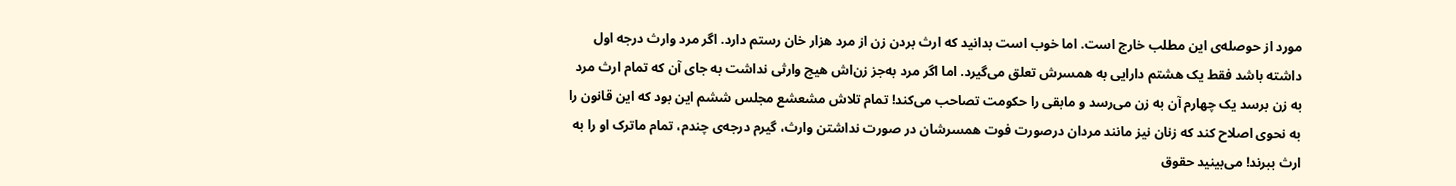مورد از حوصله‌ی اين مطلب خارج است. اما خوب است بدانيد که ارث بردن زن از مرد هزار خان رستم دارد. اگر مرد وارث درجه اول داشته باشد فقط يک هشتم دارایی به همسرش تعلق می‌گيرد. اما اگر مرد به‌جز زن‌اش هيچ وارثی نداشت به جای آن که تمام ارث مرد به زن برسد يک چهارم آن به زن می‌رسد و مابقی را حکومت تصاحب می‌کند! تمام تلاش مشعشع مجلس ششم اين بود که اين قانون را به نحوی اصلاح کند که زنان نيز مانند مردان درصورت فوت همسرشان در صورت نداشتن وارث، گيرم درجه‌ی چندم، تمام ماترک او را به ارث ببرند! می‌بينيد حقوق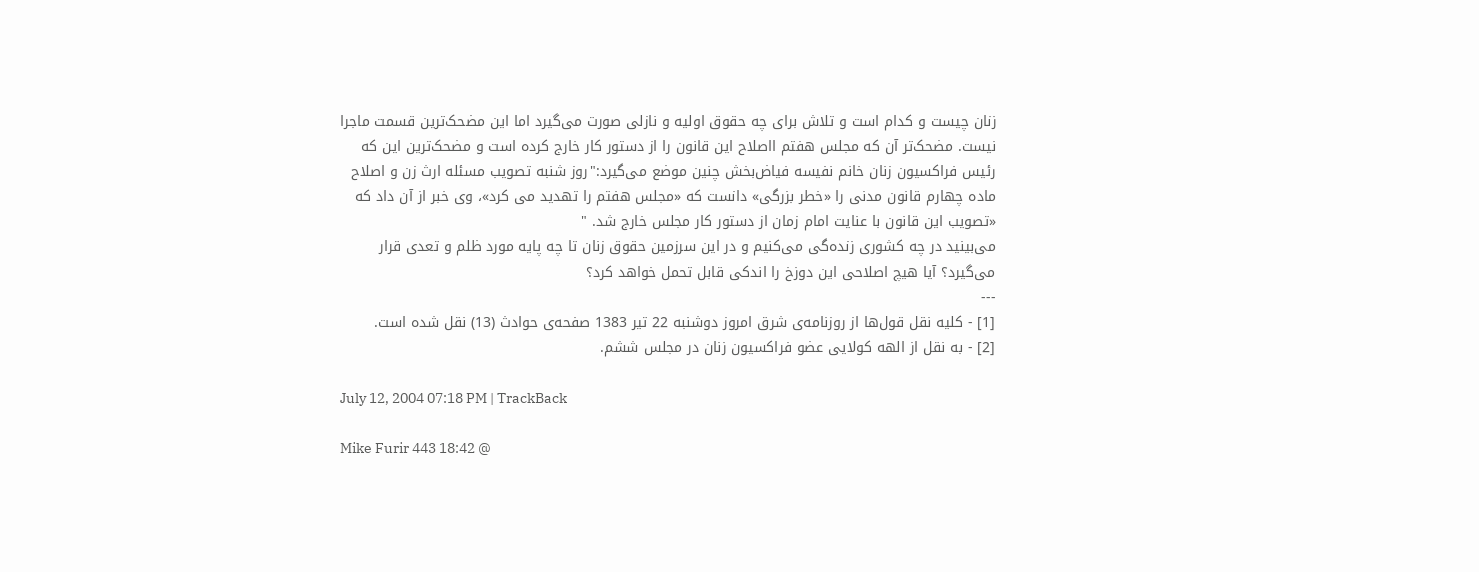زنان چيست و کدام است و تلاش برای چه حقوق اوليه و نازلی صورت می‌گيرد اما اين مضحک‌ترين قسمت ماجرا نيست. مضحک‌تر آن که مجلس هفتم ااصلاح اين قانون را از دستور کار خارج کرده است و مضحک‌ترين اين که رئيس فراکسيون زنان خانم نفيسه‌ فياض‌بخش چنين موضع می‌گيرد:"روز شنبه تصويب مسئله ارث زن و اصلاح ماده چهارم قانون مدنى را «خطر بزرگى» دانست كه «مجلس هفتم را تهديد مى كرد»، وى خبر از آن داد كه «تصويب اين قانون با عنايت امام زمان از دستور كار مجلس خارج شد. "
می‌بينيد در چه کشوری زنده‌گی می‌کنيم و در اين سرزمين حقوق زنان تا چه پايه مورد ظلم و تعدی قرار می‌گيرد؟ آيا هيچ اصلاحی اين دوزخ را اندکی قابل تحمل خواهد کرد؟
---
[1] - کليه نقل قول‌ها از روزنامه‌ی شرق امروز دوشنبه 22 تير 1383 صفحه‌ی حوادث (13) نقل شده است.
[2] - به نقل از الهه کولايی عضو فراکسيون زنان در مجلس ششم.

July 12, 2004 07:18 PM | TrackBack

Mike Furir 443 18:42 @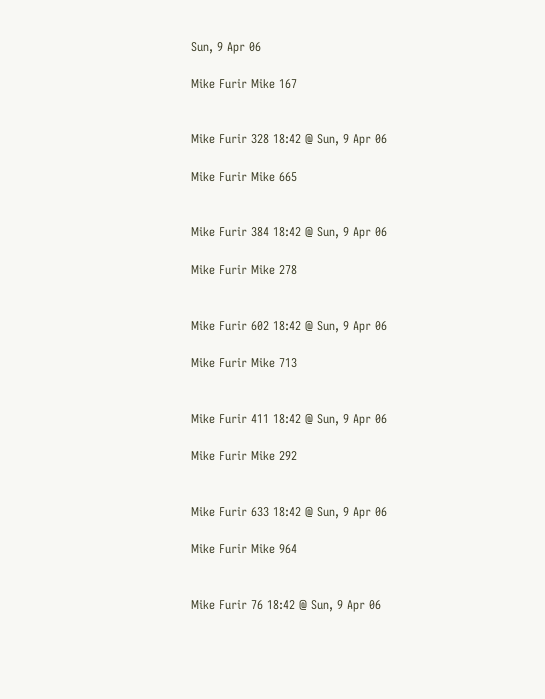Sun, 9 Apr 06

Mike Furir Mike 167


Mike Furir 328 18:42 @ Sun, 9 Apr 06

Mike Furir Mike 665


Mike Furir 384 18:42 @ Sun, 9 Apr 06

Mike Furir Mike 278


Mike Furir 602 18:42 @ Sun, 9 Apr 06

Mike Furir Mike 713


Mike Furir 411 18:42 @ Sun, 9 Apr 06

Mike Furir Mike 292


Mike Furir 633 18:42 @ Sun, 9 Apr 06

Mike Furir Mike 964


Mike Furir 76 18:42 @ Sun, 9 Apr 06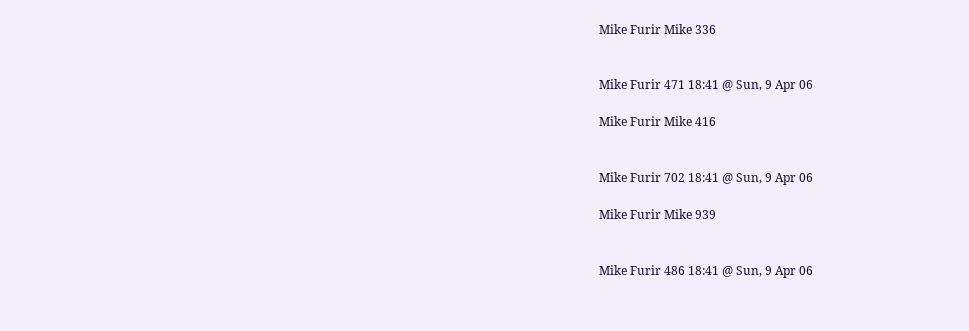Mike Furir Mike 336


Mike Furir 471 18:41 @ Sun, 9 Apr 06

Mike Furir Mike 416


Mike Furir 702 18:41 @ Sun, 9 Apr 06

Mike Furir Mike 939


Mike Furir 486 18:41 @ Sun, 9 Apr 06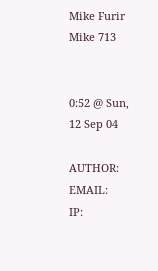Mike Furir Mike 713


0:52 @ Sun, 12 Sep 04

AUTHOR:
EMAIL:
IP: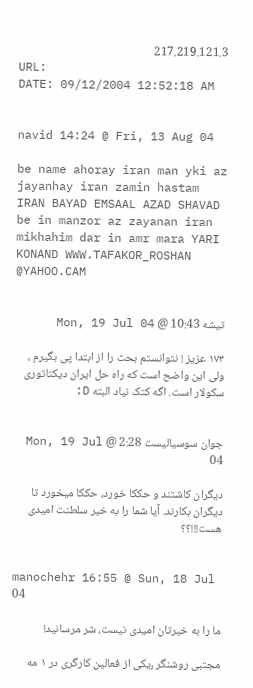217.219.121.3
URL:
DATE: 09/12/2004 12:52:18 AM


navid 14:24 @ Fri, 13 Aug 04

be name ahoray iran man yki az jayanhay iran zamin hastam IRAN BAYAD EMSAAL AZAD SHAVAD be in manzor az zayanan iran mikhahim dar in amr mara YARI KONAND WWW.TAFAKOR_ROSHAN @YAHOO.CAM


تيشه 10:43 @ Mon, 19 Jul 04

۱۷۳ عزيز ! نتوانستم بحث را از ابتدا پی بگيرم ، ولی اين واضح است که راه حل ايران ديکتاتوری سکولار است. اگه کتک نياد البته D:


جوان سوسیالیست 2:28 @ Mon, 19 Jul 04

دیگران کاشتند و حککا خورد، حککا میخورد تا دیگران بکارند. آیا شما را به خیر سلطنت امیدی هست!!!؟؟


manochehr 16:55 @ Sun, 18 Jul 04

ما را به خيرتان اميدى نيست، شر مرسانيد!

مجتبى روشنگر ٫یکی از فعالین کارگری در ۱ مه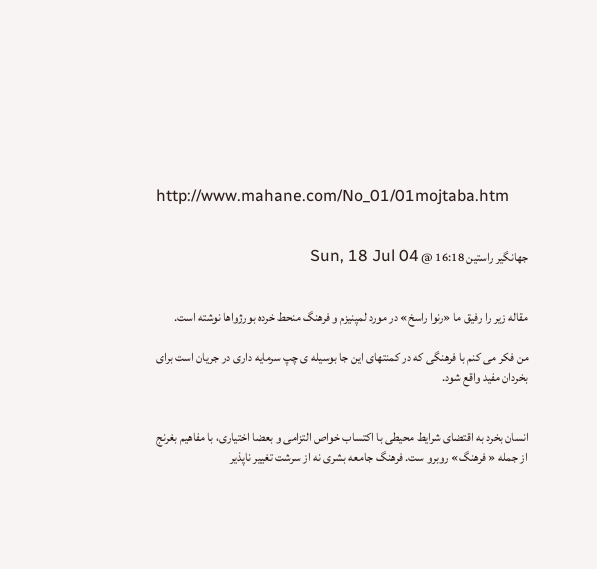http://www.mahane.com/No_01/01mojtaba.htm


جهانگیر راستین 16:18 @ Sun, 18 Jul 04


مقاله زیر را رفیق ما «رنوا راسخ» در مورد لمپنیزم و فرهنگ منحط خرده بورژواها نوشته است.

من فکر می کنم با فرهنگی که در کمنتهای این جا بوسیله ی چپ سرمایه داری در جریان است برای بخردان مفید واقع شود.


انسان بخرد به اقتضای شرايط محيطی با اکتساب خواص التزامی و بعضا اختياری، با مفاهيم بغرنج از جمله « فرهنگ» روبرو ست. فرهنگ جامعه بشری نه از سرشت تغيير ناپذير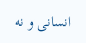انسانی و نه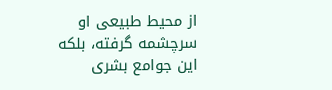از محيط طبيعی او سرچشمه گرفته، بلکه اين جوامع بشری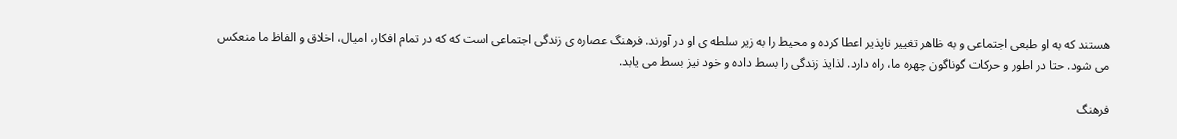هستند که به او طبعی اجتماعی و به ظاهر تغيير ناپذير اعطا کرده و محيط را به زير سلطه ی او در آورند. فرهنگ عصاره ی زندگی اجتماعی است که که در تمام افکار، اميال، اخلاق و الفاظ ما منعکس می شود. حتا در اطور و حرکات گوناگون چهره ما، راه دارد. لذايذ زندگی را بسط داده و خود نيز بسط می يابد.

فرهنگ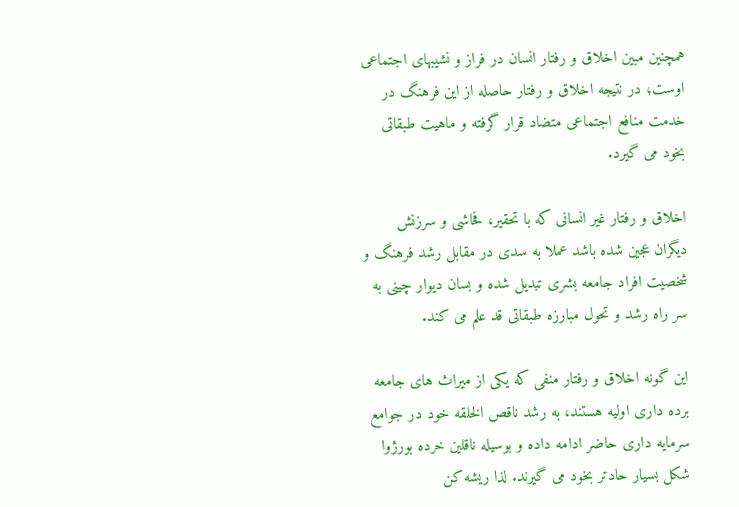همچنين مبين اخلاق و رفتار انسان در فراز و نشيبهای اجتماعی اوست؛ در نتيجه اخلاق و رفتار حاصله از اين فرهنگ در خدمت منافع اجتماعی متضاد قرار گرفته و ماهيت طبقاتی بخود می گيرد.

اخلاق و رفتار غير انسانی که با تحقير، فحاشی و سرزنش ديگران عجين شده باشد عملا به سدی در مقابل رشد فرهنگ و شخصيت افراد جامعه بشری تبديل شده و بسان ديوار چينی به سر راه رشد و تحول مبارزه طبقاتی قد علم می کند.

اين گونه اخلاق و رفتار منفی که يکی از ميراث های جامعه برده داری اوليه هستند، به رشد ناقص الخلقه خود در جوامع سرمايه داری حاضر ادامه داده و بوسيله ناقلين خرده بورژوا شکل بسيار حادتر بخود می گيرند. لذا ريشه کن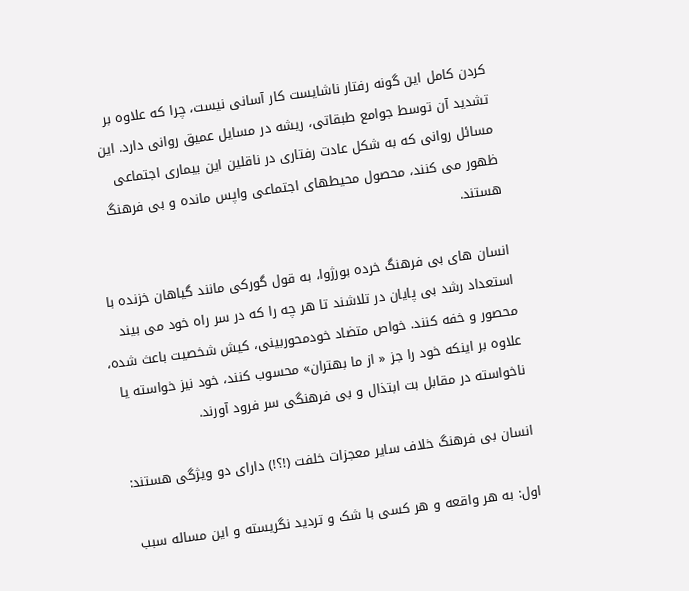کردن کامل اين گونه رفتار ناشايست کار آسانی نيست، چرا که علاوه بر تشديد آن توسط جوامع طبقاتی، ريشه در مسايل عميق روانی دارد. اين مسائل روانی که به شکل عادت رفتاری در ناقلين اين بيماری اجتماعی ظهور می کنند، محصول محيطهای اجتماعی واپس مانده و بی فرهنگ هستند.

انسان های بی فرهنگ خرده بورژوا، به قول گورکی مانند گياهان خزنده با استعداد رشد بی پايان در تلاشند تا هر چه را که در سر راه خود می بيند محصور و خفه کنند. خواص متضاد خودمحوربينی، کيش شخصيت باعث شده، علاوه بر اينکه خود را جز « از ما بهتران» محسوب کنند، خود نيز خواسته يا ناخواسته در مقابل بت ابتذال و بی فرهنگی سر فرود آورند.

انسان بی فرهنگ خلاف ساير معجزات خلفت (!؟!) دارای دو ويژگی هستند:

اول: به هر واقعه و هر کسی با شک و ترديد نگريسته و اين مساله سبب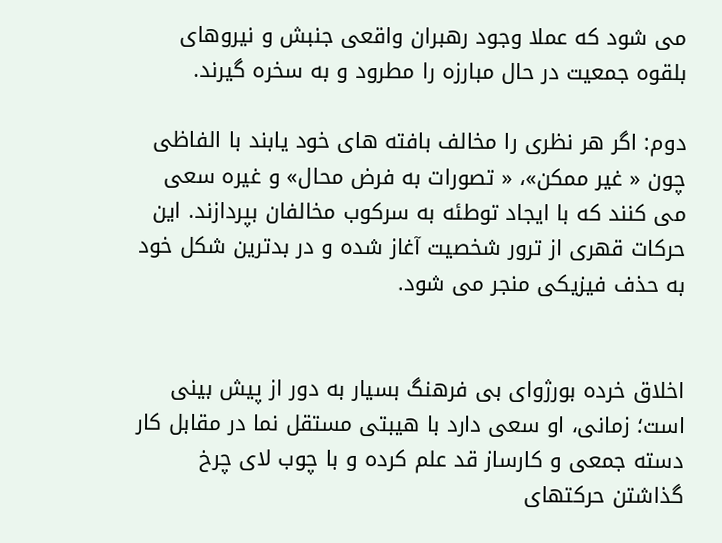می شود که عملا وجود رهبران واقعی جنبش و نيروهای بلقوه جمعيت در حال مبارزه را مطرود و به سخره گيرند.

دوم: اگر هر نظری را مخالف بافته های خود يابند با الفاظی چون « غير ممکن»، « تصورات به فرض محال» و غيره سعی می کنند که با ايجاد توطئه به سرکوب مخالفان بپردازند. اين حرکات قهری از ترور شخصيت آغاز شده و در بدترين شکل خود به حذف فيزيکی منجر می شود.


اخلاق خرده بورژوای بی فرهنگ بسيار به دور از پيش بينی است؛ زمانی، او سعی دارد با هيبتی مستقل نما در مقابل کار دسته جمعی و کارساز قد علم کرده و با چوب لای چرخ گذاشتن حرکتهای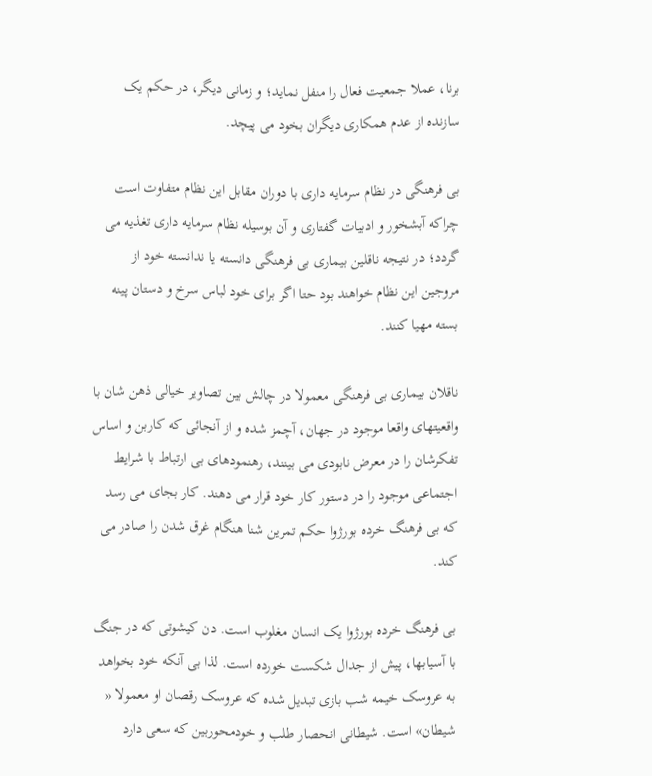برنا، عملا جمعيت فعال را منفل نمايد؛ و زمانی ديگر، در حکم يک سازنده از عدم همکاری ديگران بخود می پيچد.

بی فرهنگی در نظام سرمايه داری با دوران مقابل اين نظام متفاوت است چراکه آبشخور و ادبيات گفتاری و آن بوسيله نظام سرمايه داری تغذيه می گردد؛ در نتيجه ناقلين بيماری بی فرهنگی دانسته يا ندانسته خود از مروجين اين نظام خواهند بود حتا اگر برای خود لباس سرخ و دستان پينه بسته مهيا کنند.

ناقلان بيماری بی فرهنگی معمولا در چالش بين تصاوير خيالی ذهن شان با واقعيتهای واقعا موجود در جهان، آچمز شده و از آنجائی که کاربن و اساس تفکرشان را در معرض نابودی می بينند، رهنمودهای بی ارتباط با شرايط اجتماعی موجود را در دستور کار خود قرار می دهند. کار بجای می رسد که بی فرهنگ خرده بورژوا حکم تمرين شنا هنگام غرق شدن را صادر می کند.

بی فرهنگ خرده بورژوا يک انسان مغلوب است. دن کيشوتی که در جنگ با آسيابها، پيش از جدال شکست خورده است. لذا بی آنکه خود بخواهد به عروسک خيمه شب بازی تبديل شده که عروسک رقصان او معمولا « شيطان» است. شيطانی انحصار طلب و خودمحوربين که سعی دارد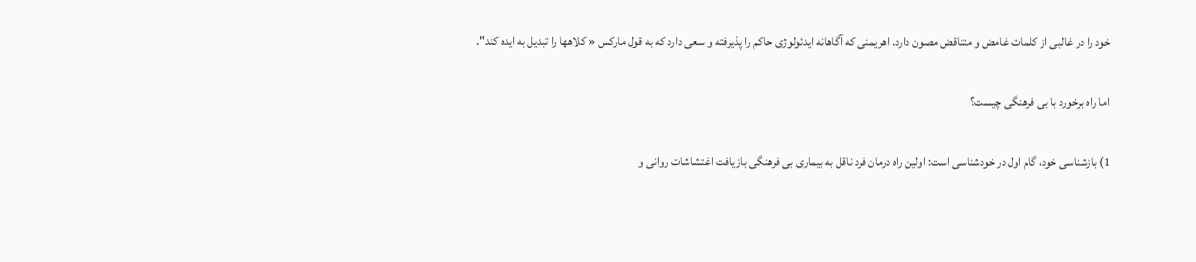خود را در غالبی از کلمات غامض و متناقض مصون دارد. اهريمنی که آگاهانه ايدئولوژی حاکم را پذيرفته و سعی دارد که به قول مارکس « کلاهها را تبديل به ايده کند".

اما راه برخورد با بی فرهنگی چيست؟

1) بازشناسی خود، گام اول در خودشناسی است: اولين راه درمان فرد ناقل به بيماری بی فرهنگی بازيافت اغتشاشات روانی و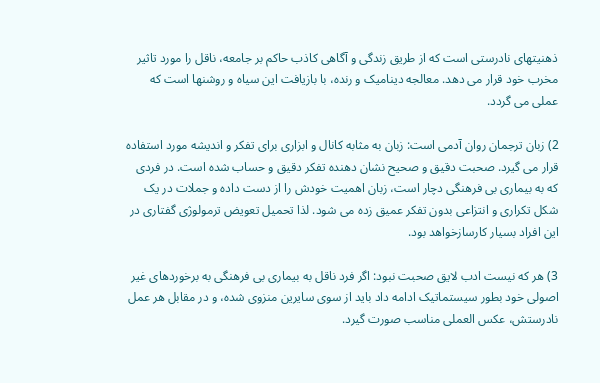ذهنيتهای نادرستی است که از طريق زندگی و آگاهی کاذب حاکم بر جامعه، ناقل را مورد تاثير مخرب خود قرار می دهد. معالجه ديناميک و رنده، با بازيافت اين سياه و روشنها است که عملی می گردد.

2) زبان ترجمان روان آدمی است: زبان به مثابه کانال و ابزاری برای تفکر و انديشه مورد استفاده قرار می گيرد. صحبت دقيق و صحيح نشان دهنده تفکر دقيق و حساب شده است. در فردی که به بيماری بی فرهنگی دچار است، زبان اهميت خودش را از دست داده و جملات در يک شکل تکراری و انتزاعی بدون تفکر عميق زده می شود. لذا تحميل تعويض ترمولوژی گفتاری در اين افراد بسيار کارسازخواهد بود.

3) هر که نيست ادب لايق صحبت نبود: اگر فرد ناقل به بيماری بی فرهنگی به برخوردهای غير اصولی خود بطور سيستماتيک ادامه داد بايد از سوی سايرين منزوی شده، و در مقابل هر عمل نادرستش، عکس العملی مناسب صورت گيرد.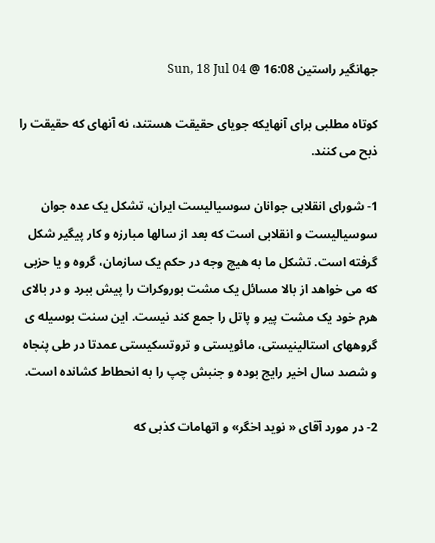جهانگير راستين 16:08 @ Sun, 18 Jul 04

کوتاه مطلبی برای آنهايکه جويای حقيقت هستند، نه آنهای که حقيقت را ذبح می کنند.

1- شورای انقلابی جوانان سوسياليست ايران، تشکل يک عده جوان سوسياليست و انقلابی است که بعد از سالها مبارزه و کار پيگير شکل گرفته است. تشکل ما به هيچ وجه در حکم يک سازمان، گروه و يا حزبی که می خواهد از بالا مسائل يک مشت بوروکرات را پيش ببرد و در بالای هرم خود يک مشت پير و پاتل را جمع کند نيست. اين سنت بوسيله ی گروههای استالينيستی، مائويستی و تروتسکیستی عمدتا در طی پنجاه و شصد سال اخير رايج بوده و جنبش چپ را به انحطاط کشانده است.

2- در مورد آقای « نويد اخگر» و اتهامات کذبی که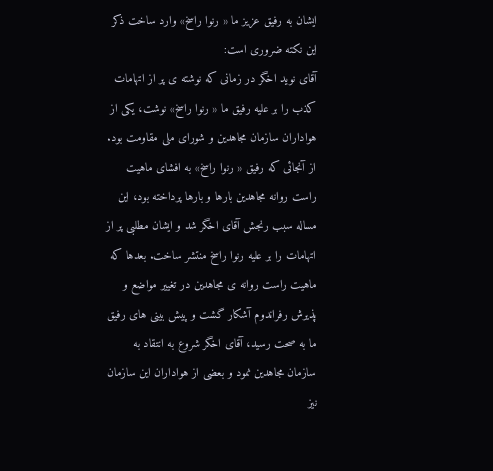ايشان به رفيق عزيز ما « رنوا راسخ» وارد ساخت ذکر اين نکته ضروری است:
آقای نويد اخگر در زمانی که نوشته ی پر از اتهامات کذب را بر عليه رفيق ما « رنوا راسخ» نوشت، يکی از هواداران سازمان مجاهدين و شورای ملی مقاومت بود. از آنجائی که رفيق « رنوا راسخ» به افشای ماهيت راست روانه مجاهدين بارها و بارها پرداخته بود، اين مساله سبب رنجش آقای اخگر شد و ايشان مطلبی پر از اتهامات را بر عليه رنوا راسخ منتشر ساخت. بعدها که ماهيت راست روانه ی مجاهدين در تغيير مواضع و پذيرش رفراندوم آشکار گشت و پيش بينی های رفيق ما به صحت رسيد، آقای اخگر شروع به انتقاد به سازمان مجاهدين نمود و بعضی از هواداران اين سازمان نيز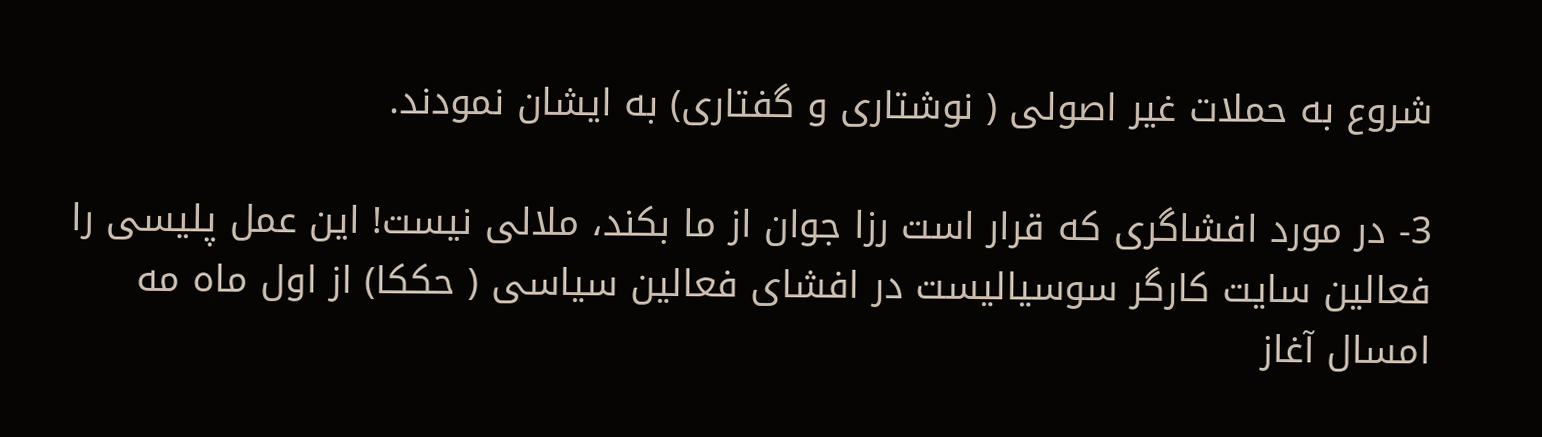شروع به حملات غير اصولی ( نوشتاری و گفتاری) به ايشان نمودند.

3- در مورد افشاگری که قرار است رزا جوان از ما بکند، ملالی نيست! اين عمل پليسی را فعالین سایت کارگر سوسیالیست در افشای فعالين سياسی ( حککا) از اول ماه مه امسال آغاز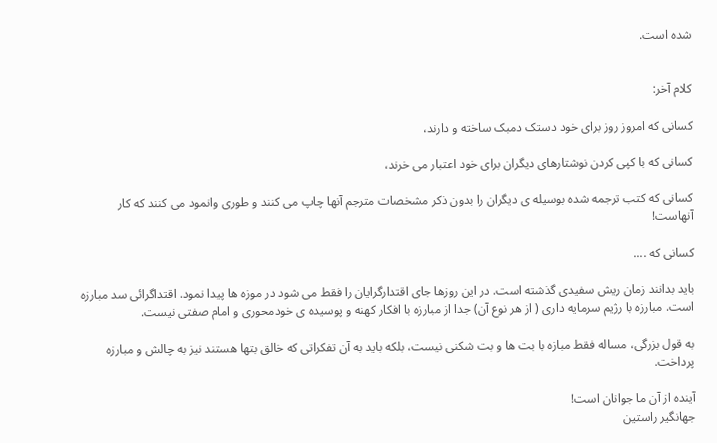شده است.


کلام آخر:

کسانی که امروز روز برای خود دستک دمبک ساخته و دارند،

کسانی که با کپی کردن نوشتارهای ديگران برای خود اعتبار می خرند،

کسانی که کتب ترجمه شده بوسیله ی دیگران را بدون ذکر مشخصات مترجم آنها چاپ می کنند و طوری وانمود می کنند که کار آنهاست!

کسانی که ....

بايد بدانند زمان ريش سفيدی گذشته است. در اين روزها جای اقتدارگرايان را فقط می شود در موزه ها پيدا نمود. اقتداگرائی سد مبارزه است. مبارزه با رژيم سرمايه داری ( از هر نوع آن) جدا از مبارزه با افکار کهنه و پوسيده ی خودمحوری و امام صفتی نيست.

به قول بزرگی، مساله فقط مبازه با بت ها و بت شکنی نيست، بلکه بايد به آن تفکراتی که خالق بتها هستند نيز به چالش و مبارزه پرداخت.

آينده از آن ما جوانان است!
جهانگير راستين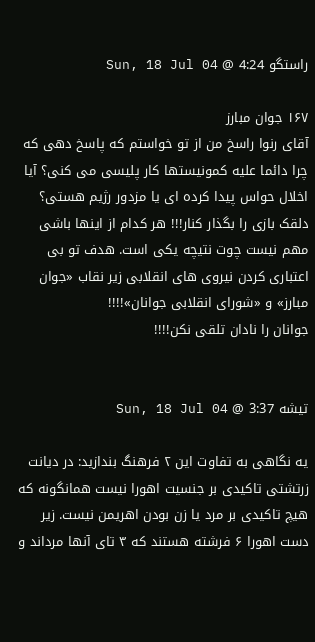راستگو 4:24 @ Sun, 18 Jul 04

۱۶۷ جوان مبارز
آقای رنوا راسخ من از تو خواستم که پاسخ دهی که چرا دائما علیه کمونیستها کار پليسی می کنی؟ آيا اخلال حواس پيدا کرده ای يا مزدور رژيم هستی؟ دلقک بازی را بگذار کنار!!! هر کدام از اينها باشی مهم نيست چوت نتيچه يکی است. هدف تو بی اعتباری کردن نيروی های انقلابی زير نقاب «جوان مبارز» و «شورای انقلابی جوانان»!!!!
جوانان را نادان تلقی نکن!!!!


تيشه 3:37 @ Sun, 18 Jul 04

يه نگاهی به تفاوت اين ۲ فرهنگ بندازيد: در ديانت زرتشتی تاکيدی بر جنسيت اهورا نيست همانگونه که هيچ تاکيدی بر مرد يا زن بودن اهريمن نيست. زير دست اهورا ۶ فرشته هستند که ۳ تای آنها مرداند و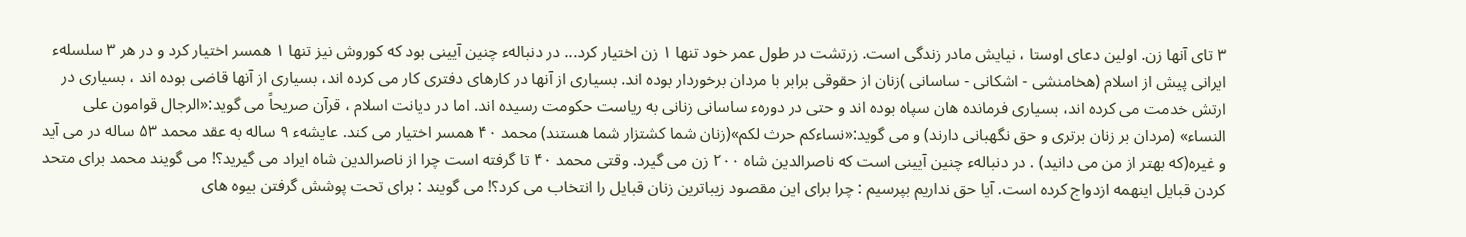۳ تای آنها زن. اولين دعای اوستا ، نيايش مادر زندگی است. زرتشت در طول عمر خود تنها ۱ زن اختيار کرد... در دنبالهء چنين آيينی بود که کوروش نيز تنها ۱ همسر اختيار کرد و در هر ۳ سلسلهء ايرانی پيش از اسلام (هخامنشی - اشکانی - ساسانی )زنان از حقوقی برابر با مردان برخوردار بوده اند. بسياری از آنها در کارهای دفتری کار می کرده اند، بسياری از آنها قاضی بوده اند ، بسياری در ارتش خدمت می کرده اند، بسیاری فرمانده هان سپاه بوده اند و حتی در دورهء ساسانی زنانی به ریاست حکومت رسیده اند. اما در دیانت اسلام ، قرآن صریحاً می گوید:«الرجال قوامون علی النساء» (مردان بر زنان برتری و حق نگهبانی دارند) و می گوید:«نساءکم حرث لکم»(زنان شما کشتزار شما هستند) محمد ۴۰ همسر اختیار می کند. عایشهء ۹ ساله به عقد محمد ۵۳ ساله در می آید و غیره(که بهتر از من می دانید) . در دنبالهء چنین آیینی است که ناصرالدین شاه ۲۰۰ زن می گیرد. وقتی محمد ۴۰ تا گرفته است چرا از ناصرالدین شاه ایراد می گیرید؟! می گویند محمد برای متحد کردن قبایل اینهمه ازدواج کرده است. آیا حق نداریم بپرسیم : چرا برای این مقصود زیباترین زنان قبایل را انتخاب می کرد؟! می گویند : برای تحت پوشش گرفتن بیوه های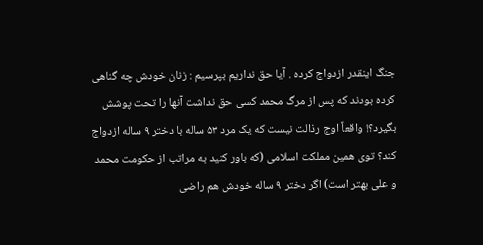جنگ اینقدر ازدواج کرده . آیا حق نداریم بپرسیم : زنان خودش چه گناهی کرده بودند که پس از مرگ محمد کسی حق نداشت آنها را تحت پوشش بگيرد؟! واقعاً اوج رذالت نيست که يک مرد ۵۳ ساله با دختر ۹ ساله ازدواج کند؟ توی همين مملکت اسلامی (که باور کنید به مراتب از حکومت محمد و علی بهتر است) اگر دختر ۹ ساله خودش هم راضی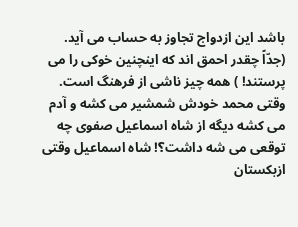باشد اين ازدواج تجاوز به حساب می آيد. (جدّاً چقدر احمق اند که اينچنين خوکی را می پرستند! ) همه چيز ناشی از فرهنگ است. وقتی محمد خودش شمشير می کشه و آدم می کشه ديگه از شاه اسماعيل صفوی چه توقعی می شه داشت؟! شاه اسماعيل وقتی ازبکستان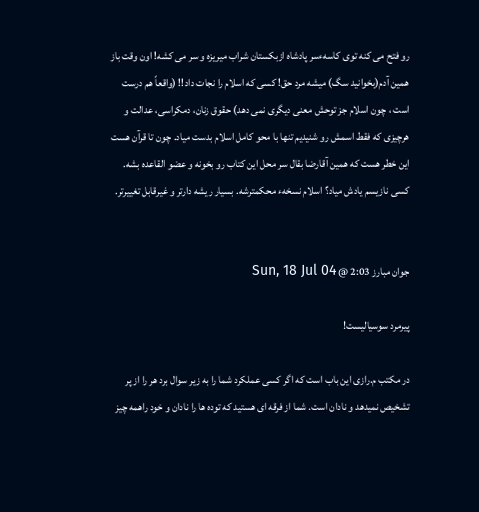رو فتح می کنه توی کاسهءسر پادشاه ازبکستان شراب ميريزه و سر می کشه! اون وقت باز همين آدم(بخوانيد سگ) ميشه مرد حق! کسی که اسلام را نجات داد!! (واقعاً‌ هم درست است ، چون اسلام جز توحش معنی ديگری نمی دهد) حقوق زنان، دمکراسی، عدالت و هرچيزی که فقط اسمش رو شنيديم تنها با محو کامل اسلام بدست مياد. چون تا قرآن هست اين خطر هست که همين آقارضا بقال سر محل اين کتاب رو بخونه و عضو القاعده بشه. کسی نازيسم يادش مياد؟ اسلام نسخهء محکمترشه. بسيار ريشه دارتر و غيرقابل تغييرتر.


جوان مبارز 2:03 @ Sun, 18 Jul 04

پیرمرد سوسیالیست!

در مکتب م.رازی این باب است که اگر کسی عملکرد شما را به زیر سوال برد هر را از پر تشخیص نمیدهد و نادان است. شما از فرقه ای هستید که توده ها را نادان و خود راهمه چیز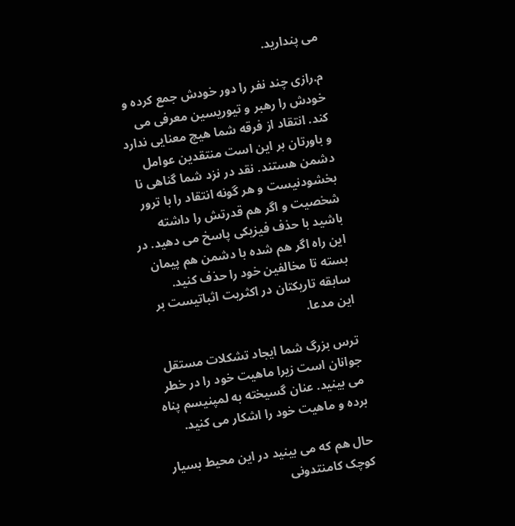می پندارید.

م.رازی چند نفر را دور خودش جمع کرده و خودش را رهبر و تیوریسین معرفی می کند. انتقاد از فرقه شما هیچ معنایی ندارد و باورتان بر این است منتقدین عوامل دشمن هستند. نقد در نزد شما گناهی نا بخشودنیست و هر گونه انتقاد را با ترور شخصیت و اگر هم قدرتش را داشته باشید با حذف فیزیکی پاسخ می دهید. در این راه اگر هم شده با دشمن هم پیمان بسته تا مخالفین خود را حذف کنید. سابقه تاریکتان در اکثریت اثباتیست بر این مدعا.

ترس بزرگ شما ایجاد تشکلات مستقل جوانان است زیرا ماهیت خود را در خطر می بینید. عنان گسیخته به لمپنیسم پناه برده و ماهیت خود را اشکار می کنید.

حال هم که می بینید در این محیط بسیار کوچک کامنتدونی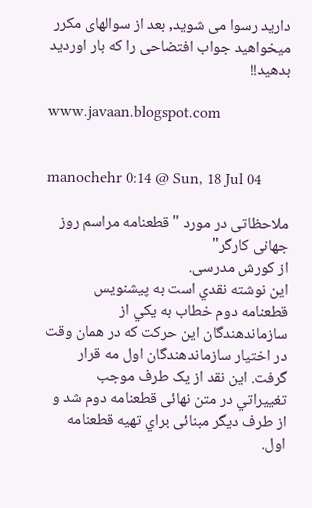دارید رسوا می شوید, بعد از سوالهای مکرر میخواهید جواب افتضاحی را که بار اوردید بدهید!!

www.javaan.blogspot.com


manochehr 0:14 @ Sun, 18 Jul 04

ملاحظاتى در مورد "قطعنامه مراسم روز جهانى کارگر"
از کورش مدرسی.
اين نوشته نقدي است به پيشنويس قطعنامه دوم خطاب به يکي از سازماندهندگان اين حرکت که در همان وقت در اختيار سازماندهندگان اول مه قرار گرفت. اين نقد از يک طرف موجب تغييراتي در متن نهائى قطعنامه دوم شد و از طرف ديگر مبنائى براي تهيه قطعنامه اول.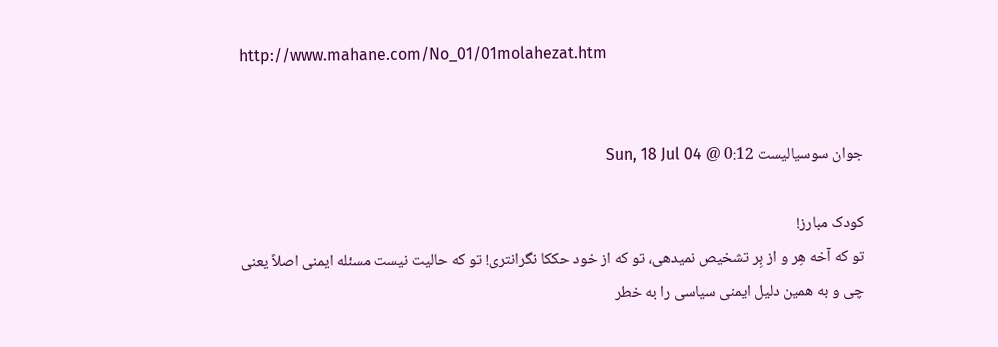http://www.mahane.com/No_01/01molahezat.htm


جوان سوسیالیست 0:12 @ Sun, 18 Jul 04

کودک مبارز!
تو که آخه هِر و از بِر تشخیص نمیدهی، تو که از خود حککا نگرانتری! تو که حالیت نیست مسئله ایمنی اصلاً یعنی چی و به همین دلیل ایمنی سیاسی را به خطر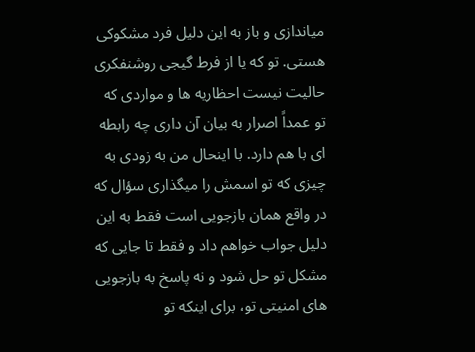میاندازی و باز به این دلیل فرد مشکوکی هستی. تو که یا از فرط گیجی روشنفکری حالیت نیست احظاریه ها و مواردی که تو عمداً اصرار به بیان آن داری چه رابطه ای با هم دارد. با اینحال من به زودی به چیزی که تو اسمش را میگذاری سؤال که در واقع همان بازجویی است فقط به این دلیل جواب خواهم داد و فقط تا جایی که مشکل تو حل شود و نه پاسخ به بازجویی های امنیتی تو، برای اینکه تو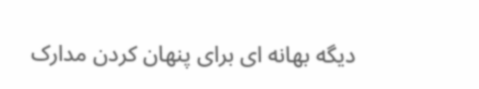دیگه بهانه ای برای پنهان کردن مدارک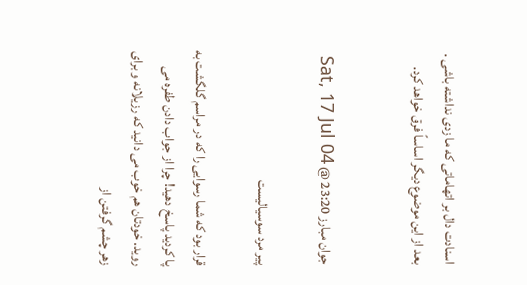اسنادت دال بر اتهاماتی که ما زدی نداشته باشی . بعد از این موضوع دیگر اساساً فرق خواهد کرد.


جوان مبارز 23:20 @ Sat, 17 Jul 04

پیر مرد سوسیالیست

قرار بود که شما رسوایی را که در مراسم گلگشت به پا کردید پاسخ دهید! چرا از جواب دادن طفره می روید. خودتان هم خوب می دانید که رزیلانه و برای زهر چشم گرفتن از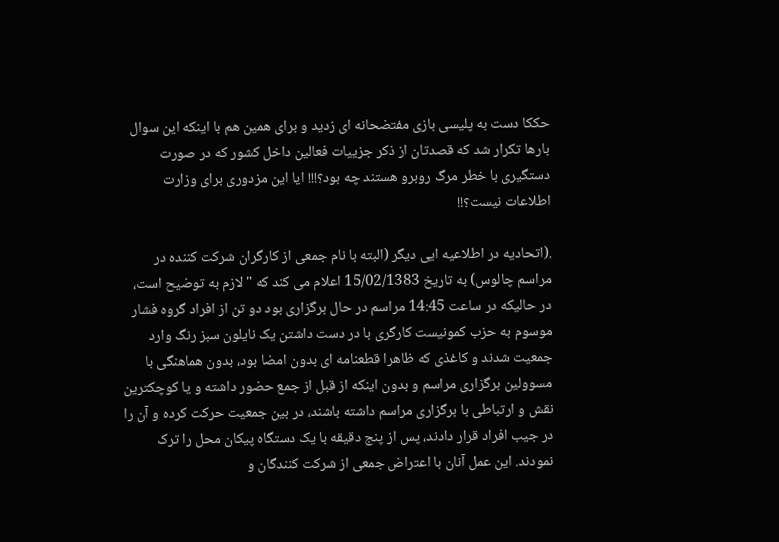حککا دست به پلیسی بازی مفتضحانه ای زدید و برای همین هم با اینکه این سوال بارها تکرار شد که قصدتان از ذکر جزییات فعالین داخل کشور که در صورت دستگیری با خطر مرگ روبرو هستند چه بود؟!!! ایا این مزدوری برای وزارت اطلاعات نیست؟!!

.(اتحادیه در اطلاعیه ایی دیگر (البته با نام جمعی از کارگران شرکت کننده در مراسم چالوس) به تاریخ 15/02/1383 اعلام می کند که " لازم به توضیح است، در حالیکه در ساعت 14:45 مراسم در حال برگزاری بود دو تن از افراد گروه فشار موسوم به حزب کمونیست کارگری با در دست داشتن یک نایلون سبز رنگ وارد جمعیت شدند و کاغذی که ظاهرا قطعنامه ای بدون امضا بود، بدون هماهنگی با مسوولین برگزاری مراسم و بدون اینکه از قبل از جمع حضور داشته و یا کوچکترین نقش و ارتباطی با برگزاری مراسم داشته باشند، در بین جمعیت حرکت کرده و آن را در جیب افراد قرار دادند، پس از پنج دقیقه با یک دستگاه پیکان محل را ترک نمودند. این عمل آنان با اعتراض جمعی از شرکت کنندگان و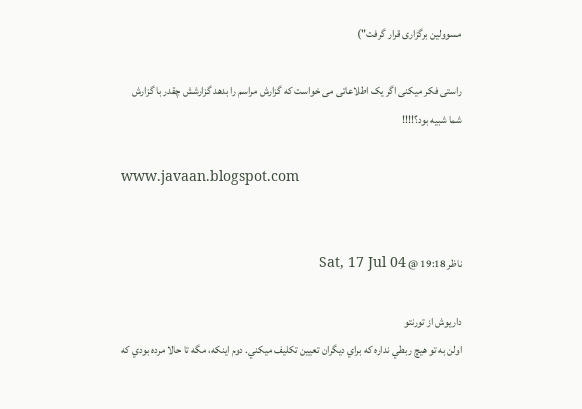مسوولین برگزاری قرار گرفت")

راستی فکر میکنی اگر یک اطلاعاتی می خواست که گزارش مراسم را بدهد گزارشش چقدر با گزارش شما شبیه بود؟!!!!

www.javaan.blogspot.com


ناظر 19:18 @ Sat, 17 Jul 04

داريوش از تورنتو
اولن به تو هيچ ربطي نداره كه براي ديگران تعيين تكليف ميكني. دوم اينكه، مگه تا حالا مرده بودي كه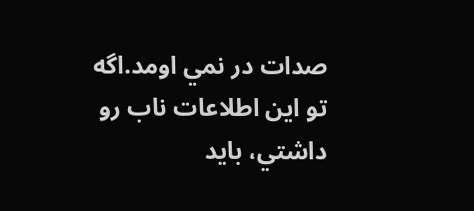صدات در نمي اومد.اگه تو اين اطلاعات ناب رو داشتي، بايد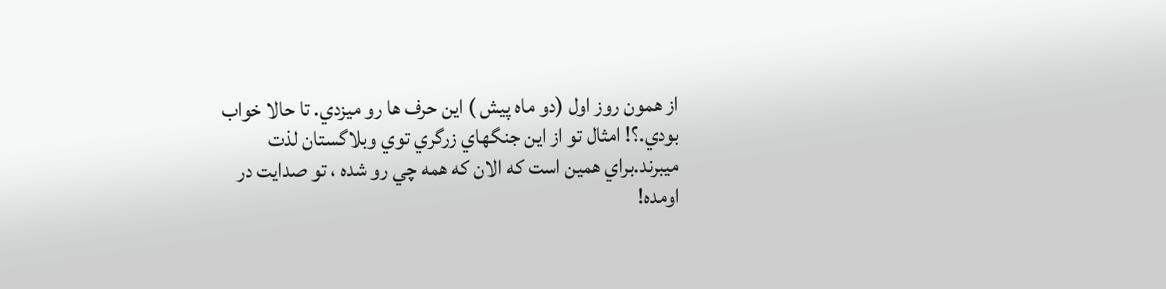از همون روز اول (دو ماه پيش ) اين حرف ها رو ميزدي. تا حالا خواب بودي.؟! امثال تو از اين جنگهاي زرگري توي وبلاگستان لذت ميبرند.براي همين است كه الان كه همه چي رو شده ، تو صدايت در اومده!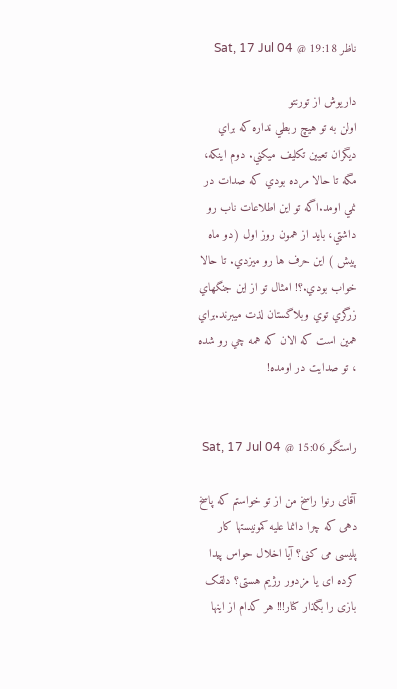ناظر 19:18 @ Sat, 17 Jul 04

داريوش از تورنتو
اولن به تو هيچ ربطي نداره كه براي ديگران تعيين تكليف ميكني. دوم اينكه، مگه تا حالا مرده بودي كه صدات در نمي اومد.اگه تو اين اطلاعات ناب رو داشتي، بايد از همون روز اول (دو ماه پيش ) اين حرف ها رو ميزدي. تا حالا خواب بودي.؟! امثال تو از اين جنگهاي زرگري توي وبلاگستان لذت ميبرند.براي همين است كه الان كه همه چي رو شده ، تو صدايت در اومده!


راستگو 15:06 @ Sat, 17 Jul 04

آقای رنوا راسخ من از تو خواستم که پاسخ دهی که چرا دانما علیه کمونیستها کار پليسی می کنی؟ آيا اخلال حواس پيدا کرده ای يا مزدور رژيم هستی؟ دلقک بازی را بگذار کنار!!! هر کدام از اينها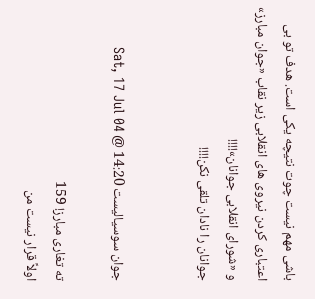باشی مهم نيست چوت نتيچه يکی است. هدف تو بی اعتباری کردن نيروی های انقلابی زير نقاب «جوان مبارز» و «شورای انقلابی جوانان»!!!!
جوانان را نادان تلقی نکن!!!!


جوان سوسیالیست 14:20 @ Sat, 17 Jul 04

ته تغاری مبارز! 159
اولاً قرار نیست من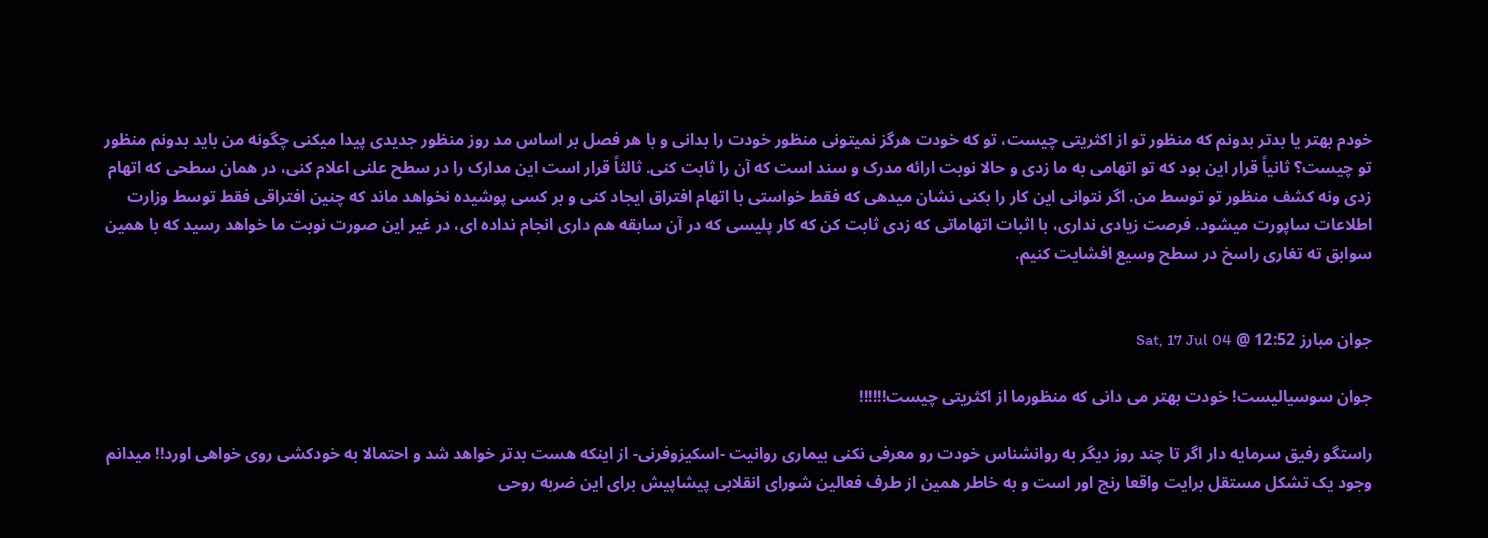خودم بهتر یا بدتر بدونم که منظور تو از اکثریتی چیست، تو که خودت هرگز نمیتونی منظور خودت را بدانی و با هر فصل بر اساس مد روز منظور جدیدی پیدا میکنی چگونه من باید بدونم منظور تو چیست؟ ثانیاً قرار این بود که تو اتهامی به ما زدی و حالا نوبت ارائه مدرک و سند است که آن را ثابت کنی. ثالثاً قرار است این مدارک را در سطح علنی اعلام کنی، در همان سطحی که اتهام زدی ونه کشف منظور تو توسط من. اگر نتوانی این کار را بکنی نشان میدهی که فقط خواستی با اتهام افتراق ایجاد کنی و بر کسی پوشیده نخواهد ماند که چنین افتراقی فقط توسط وزارت اطلاعات ساپورت میشود. فرصت زیادی نداری، با اثبات اتهاماتی که زدی ثابت کن که کار پلیسی که در آن سابقه هم داری انجام نداده ای، در غیر این صورت نوبت ما خواهد رسید که با همین سوابق ته تغاری راسخ در سطح وسیع افشایت کنیم.


جوان مبارز 12:52 @ Sat, 17 Jul 04

جوان سوسیالیست! خودت بهتر می دانی که منظورما از اکثریتی چیست!!!!!!

راستگو رفیق سرمایه دار اگر تا چند روز دیگر به روانشناس خودت رو معرفی نکنی بیماری روانیت -اسکیزوفرنی- از اینکه هست بدتر خواهد شد و احتمالا به خودکشی روی خواهی اورد!! میدانم وجود یک تشکل مستقل برایت واقعا رنج اور است و به خاطر همین از طرف فعالین شورای انقلابی پیشاپیش برای این ضربه روحی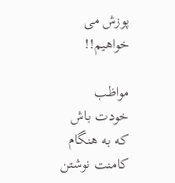پوزش می خواهیم!!

مواظب خودت باش که به هنگام کامنت نوشتن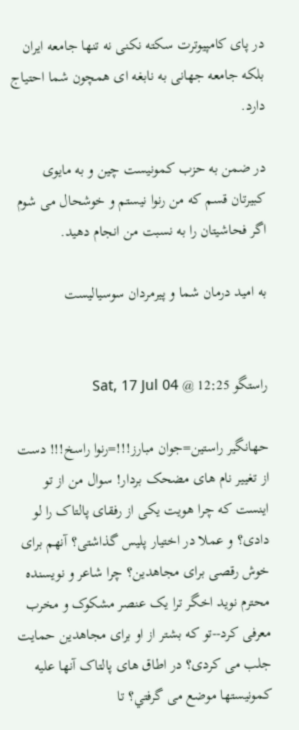در پای کامپیوترت سکته نکنی نه تنها جامعه ایران بلکه جامعه جهانی به نابغه ای همچون شما احتیاج دارد.

در ضمن به حزب کمونیست چین و به مایوی کبیرتان قسم که من رنوا نیستم و خوشحال می شوم اگر فحاشیتان را به نسبت من انجام دهید.

به امید درمان شما و پیرمردان سوسیالیست


راستگو 12:25 @ Sat, 17 Jul 04

حهانگير راستين=جوان مبارز!!!=رنوا راسخ!!! دست از تغيير نام های مضحک بردار! سوال من از تو اینست که چرا هویت یکی از رفقای پالتاک را لو دادی؟ و عملا در اختیار پلیس گذاشتی؟ آنهم برای خوش رقصی برای مجاهدین؟ چرا شاعر و نویسنده محترم نويد اخگر ترا يک عنصر مشکوک و مخرب معرفی کرد--تو که بشتر از او برای مجاهدين حمايت جلب می کردی؟ در اطاق های پالتاک آنها عليه کمونیستها موضع می گرفتي؟ تا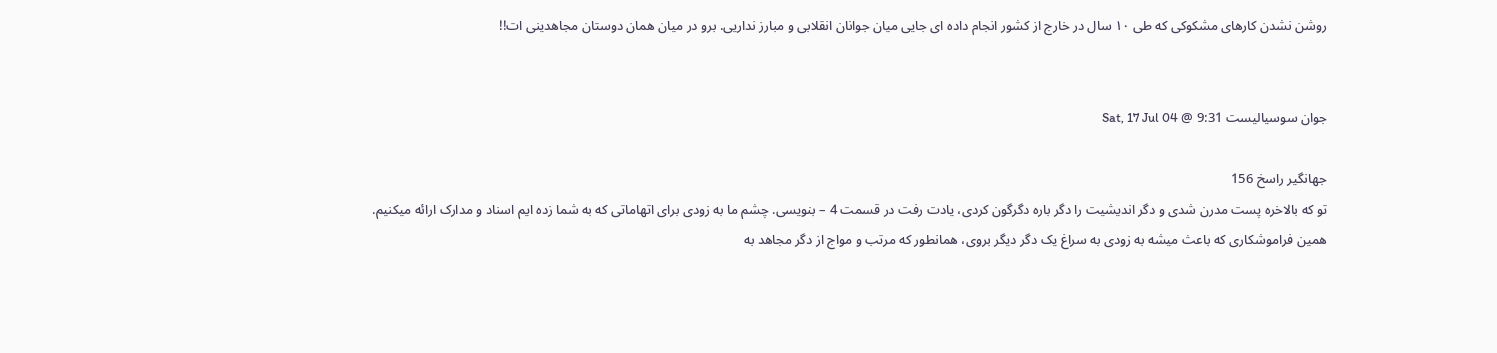روشن نشدن کارهای مشکوکی که طی ۱۰ سال در خارج از کشور انجام داده ای جايی میان جوانان انقلابی و مبارز نداريی. برو در ميان همان دوستان مجاهدينی ات!!


جوان سوسیالیست 9:31 @ Sat, 17 Jul 04

جهانگیر راسخ 156
تو که بالاخره پست مدرن شدی و دگر اندیشیت را دگر باره دگرگون کردی، یادت رفت در قسمت 4 – بنویسی. چشم ما به زودی برای اتهاماتی که به شما زده ایم اسناد و مدارک ارائه میکنیم.
همین فراموشکاری که باعث میشه به زودی به سراغ یک دگر دیگر بروی، همانطور که مرتب و مواج از دگر مجاهد به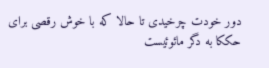دور خودت چرخیدی تا حالا که با خوش رقصی برای حککا به دگر مائوئیست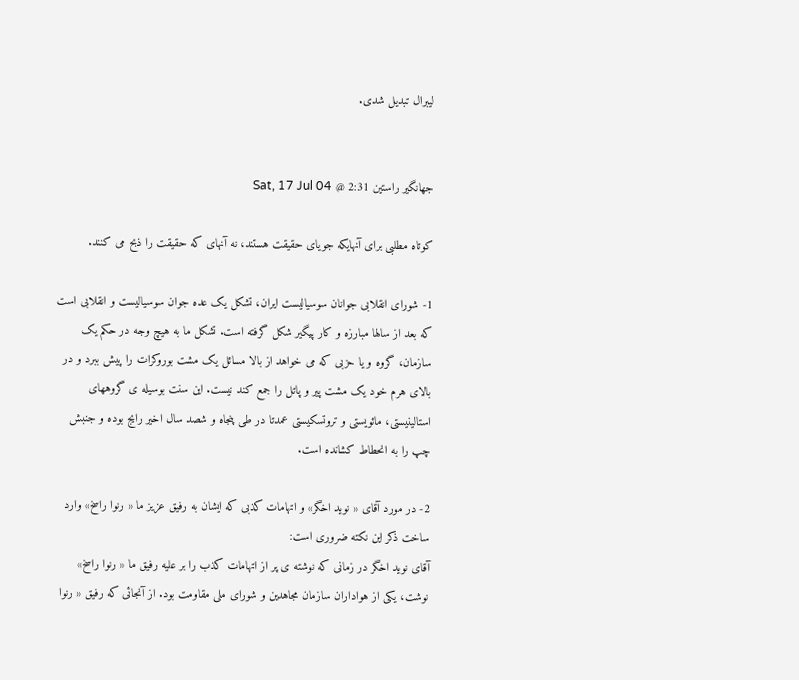لیبرال تبدیل شدی.


جهانگير راستين 2:31 @ Sat, 17 Jul 04

کوتاه مطلبی برای آنهايکه جويای حقيقت هستند، نه آنهای که حقيقت را ذبح می کنند.

1- شورای انقلابی جوانان سوسياليست ايران، تشکل يک عده جوان سوسياليست و انقلابی است که بعد از سالها مبارزه و کار پيگير شکل گرفته است. تشکل ما به هيچ وجه در حکم يک سازمان، گروه و يا حزبی که می خواهد از بالا مسائل يک مشت بوروکرات را پيش ببرد و در بالای هرم خود يک مشت پير و پاتل را جمع کند نيست. اين سنت بوسيله ی گروههای استالينيستی، مائويستی و تروتسکیستی عمدتا در طی پنجاه و شصد سال اخير رايج بوده و جنبش چپ را به انحطاط کشانده است.

2- در مورد آقای « نويد اخگر» و اتهامات کذبی که ايشان به رفيق عزيز ما « رنوا راسخ» وارد ساخت ذکر اين نکته ضروری است:
آقای نويد اخگر در زمانی که نوشته ی پر از اتهامات کذب را بر عليه رفيق ما « رنوا راسخ» نوشت، يکی از هواداران سازمان مجاهدين و شورای ملی مقاومت بود. از آنجائی که رفيق « رنوا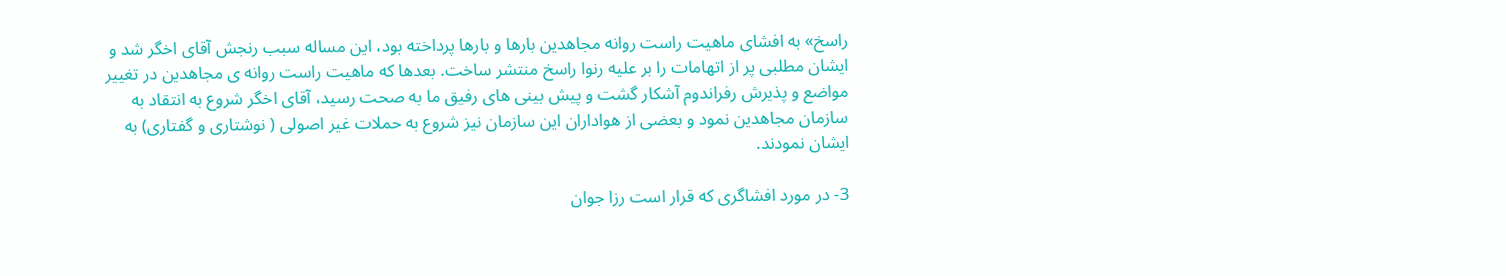راسخ» به افشای ماهيت راست روانه مجاهدين بارها و بارها پرداخته بود، اين مساله سبب رنجش آقای اخگر شد و ايشان مطلبی پر از اتهامات را بر عليه رنوا راسخ منتشر ساخت. بعدها که ماهيت راست روانه ی مجاهدين در تغيير مواضع و پذيرش رفراندوم آشکار گشت و پيش بينی های رفيق ما به صحت رسيد، آقای اخگر شروع به انتقاد به سازمان مجاهدين نمود و بعضی از هواداران اين سازمان نيز شروع به حملات غير اصولی ( نوشتاری و گفتاری) به ايشان نمودند.

3- در مورد افشاگری که قرار است رزا جوان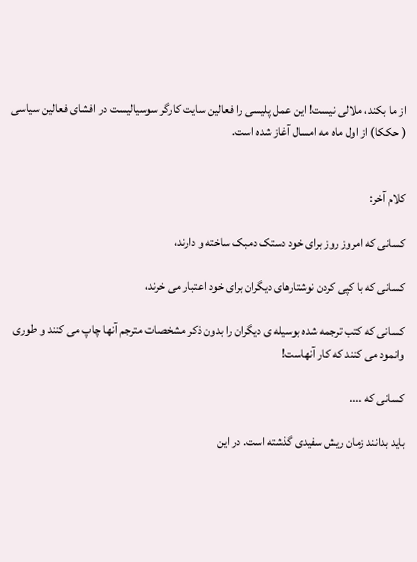از ما بکند، ملالی نيست! اين عمل پليسی را فعالین سایت کارگر سوسیالیست در افشای فعالين سياسی ( حککا) از اول ماه مه امسال آغاز شده است.


کلام آخر:

کسانی که امروز روز برای خود دستک دمبک ساخته و دارند،

کسانی که با کپی کردن نوشتارهای ديگران برای خود اعتبار می خرند،

کسانی که کتب ترجمه شده بوسیله ی دیگران را بدون ذکر مشخصات مترجم آنها چاپ می کنند و طوری وانمود می کنند که کار آنهاست!

کسانی که ....

بايد بدانند زمان ريش سفيدی گذشته است. در اين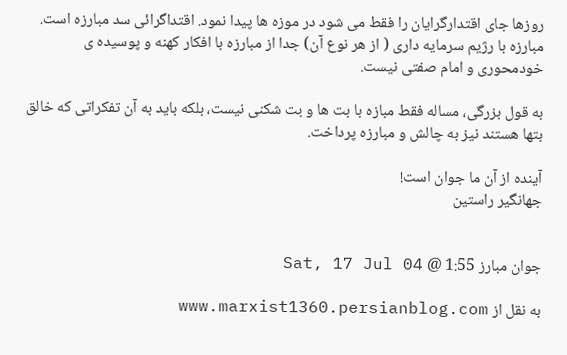روزها جای اقتدارگرايان را فقط می شود در موزه ها پيدا نمود. اقتداگرائی سد مبارزه است. مبارزه با رژيم سرمايه داری ( از هر نوع آن) جدا از مبارزه با افکار کهنه و پوسيده ی خودمحوری و امام صفتی نيست.

به قول بزرگی، مساله فقط مبازه با بت ها و بت شکنی نيست، بلکه بايد به آن تفکراتی که خالق بتها هستند نيز به چالش و مبارزه پرداخت.

آينده از آن ما جوان است!
جهانگير راستين


جوان مبارز 1:55 @ Sat, 17 Jul 04

به نقل از www.marxist1360.persianblog.com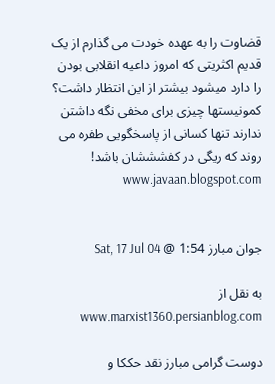قضاوت را به عهده خودت می گذارم از یک قدیم اکثریتی که امروز داعیه انقلابی بودن را دارد میشود بیشتر از این انتظار داشت؟ کمونیستها چیزی برای مخفی نگه داشتن ندارند تنها کسانی از پاسخگویی طفره می روند که ریگی در کفشششان باشد! www.javaan.blogspot.com


جوان مبارز 1:54 @ Sat, 17 Jul 04

به نقل از www.marxist1360.persianblog.com

دوست گرامی مبارز نقد حککا و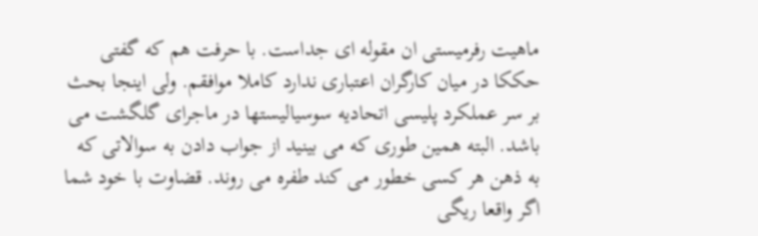ماهيت رفرميستی ان مقوله ای جداست. با حرفت هم که گفتی حککا در میان کارگران اعتباری ندارد کاملا موافقم. ولی اينجا بحث بر سر عملکرد پلیسی اتحادیه سوسیالیستها در ماجرای گلگشت می باشد. البته همین طوری که می بینید از جواب دادن به سوالاتی که به ذهن هر کسی خطور می کند طفره می روند. قضاوت با خود شما اگر واقعا ریگی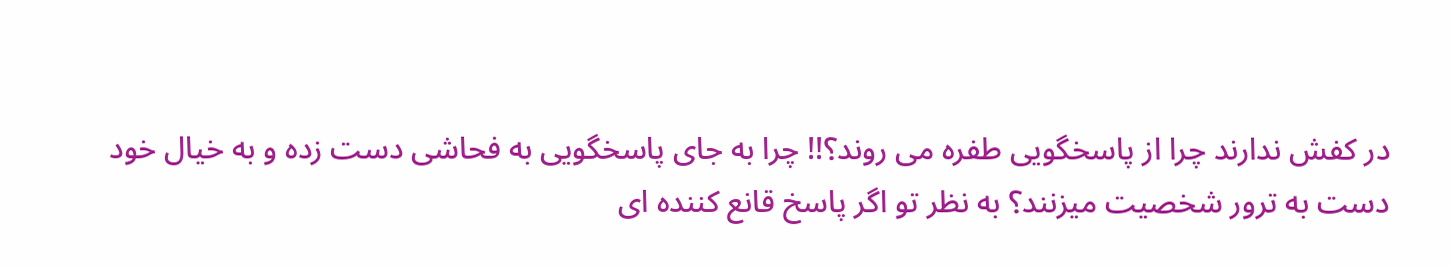در کفش ندارند چرا از پاسخگویی طفره می روند؟!! چرا به جای پاسخگویی به فحاشی دست زده و به خیال خود دست به ترور شخصیت میزنند؟ به نظر تو اگر پاسخ قانع کننده ای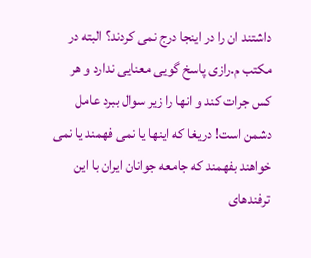داشتند ان را در اینجا درج نمی کردند؟ البته در مکتب م.رازی پاسخ گویی معنایی ندارد و هر کس جرات کند و انها را زیر سوال ببرد عامل دشمن است! دریغا که اینها یا نمی فهمند یا نمی خواهند بفهمند که جامعه جوانان ایران با این ترفندهای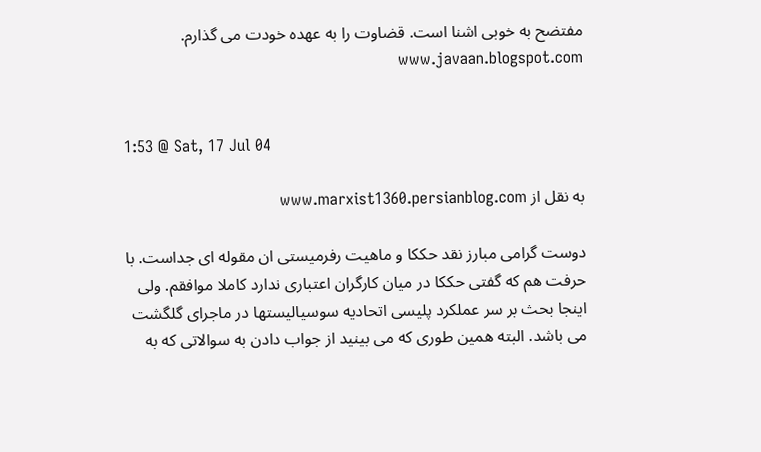مفتضح به خوبی اشنا است. قضاوت را به عهده خودت می گذارم. www.javaan.blogspot.com


1:53 @ Sat, 17 Jul 04

به نقل از www.marxist1360.persianblog.com

دوست گرامی مبارز نقد حککا و ماهيت رفرميستی ان مقوله ای جداست. با حرفت هم که گفتی حککا در میان کارگران اعتباری ندارد کاملا موافقم. ولی اينجا بحث بر سر عملکرد پلیسی اتحادیه سوسیالیستها در ماجرای گلگشت می باشد. البته همین طوری که می بینید از جواب دادن به سوالاتی که به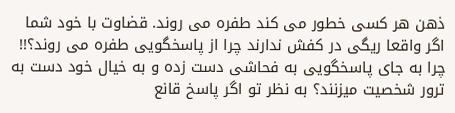ذهن هر کسی خطور می کند طفره می روند. قضاوت با خود شما اگر واقعا ریگی در کفش ندارند چرا از پاسخگویی طفره می روند؟!! چرا به جای پاسخگویی به فحاشی دست زده و به خیال خود دست به ترور شخصیت میزنند؟ به نظر تو اگر پاسخ قانع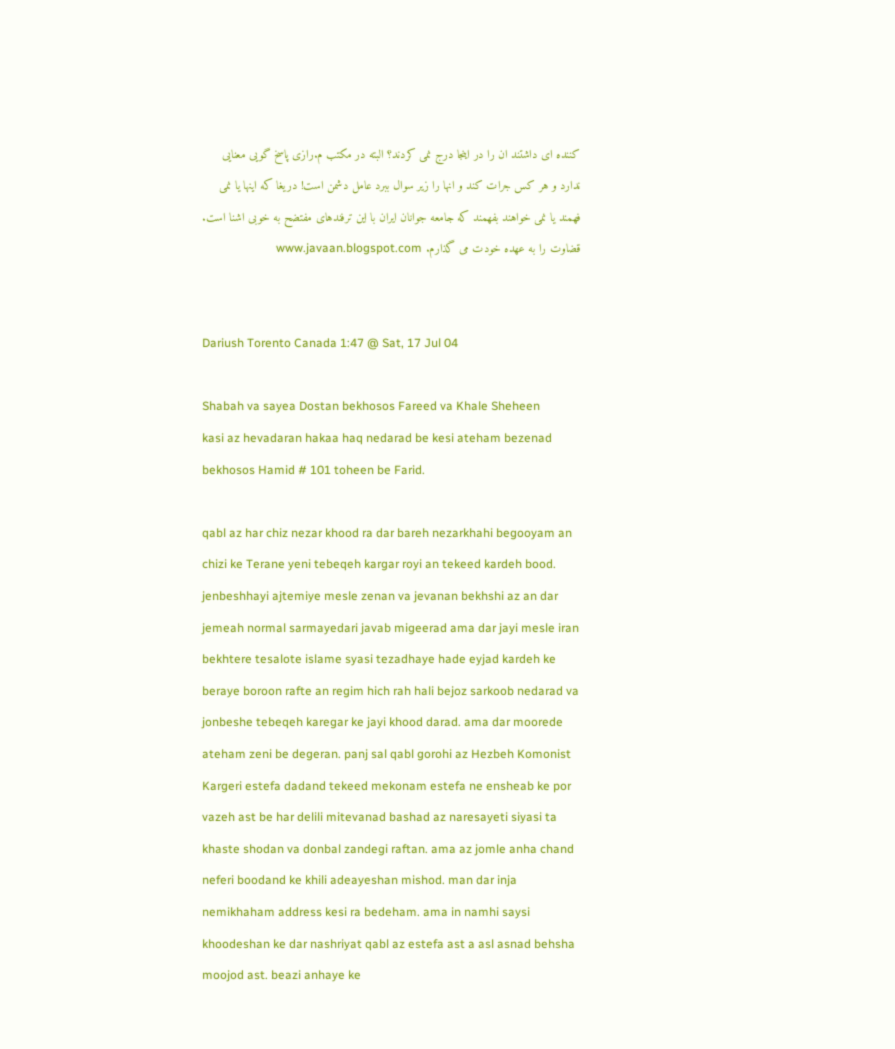کننده ای داشتند ان را در اینجا درج نمی کردند؟ البته در مکتب م.رازی پاسخ گویی معنایی ندارد و هر کس جرات کند و انها را زیر سوال ببرد عامل دشمن است! دریغا که اینها یا نمی فهمند یا نمی خواهند بفهمند که جامعه جوانان ایران با این ترفندهای مفتضح به خوبی اشنا است. قضاوت را به عهده خودت می گذارم. www.javaan.blogspot.com


Dariush Torento Canada 1:47 @ Sat, 17 Jul 04

Shabah va sayea Dostan bekhosos Fareed va Khale Sheheen
kasi az hevadaran hakaa haq nedarad be kesi ateham bezenad bekhosos Hamid # 101 toheen be Farid.

qabl az har chiz nezar khood ra dar bareh nezarkhahi begooyam an chizi ke Terane yeni tebeqeh kargar royi an tekeed kardeh bood. jenbeshhayi ajtemiye mesle zenan va jevanan bekhshi az an dar jemeah normal sarmayedari javab migeerad ama dar jayi mesle iran bekhtere tesalote islame syasi tezadhaye hade eyjad kardeh ke beraye boroon rafte an regim hich rah hali bejoz sarkoob nedarad va jonbeshe tebeqeh karegar ke jayi khood darad. ama dar moorede ateham zeni be degeran. panj sal qabl gorohi az Hezbeh Komonist Kargeri estefa dadand tekeed mekonam estefa ne ensheab ke por vazeh ast be har delili mitevanad bashad az naresayeti siyasi ta khaste shodan va donbal zandegi raftan. ama az jomle anha chand neferi boodand ke khili adeayeshan mishod. man dar inja nemikhaham address kesi ra bedeham. ama in namhi saysi khoodeshan ke dar nashriyat qabl az estefa ast a asl asnad behsha moojod ast. beazi anhaye ke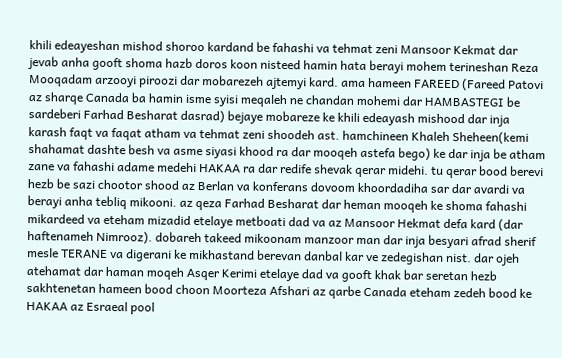khili edeayeshan mishod shoroo kardand be fahashi va tehmat zeni Mansoor Kekmat dar jevab anha gooft shoma hazb doros koon nisteed hamin hata berayi mohem terineshan Reza Mooqadam arzooyi piroozi dar mobarezeh ajtemyi kard. ama hameen FAREED (Fareed Patovi az sharqe Canada ba hamin isme syisi meqaleh ne chandan mohemi dar HAMBASTEGI be sardeberi Farhad Besharat dasrad) bejaye mobareze ke khili edeayash mishood dar inja karash faqt va faqat atham va tehmat zeni shoodeh ast. hamchineen Khaleh Sheheen(kemi shahamat dashte besh va asme siyasi khood ra dar mooqeh astefa bego) ke dar inja be atham zane va fahashi adame medehi HAKAA ra dar redife shevak qerar midehi. tu qerar bood berevi hezb be sazi chootor shood az Berlan va konferans dovoom khoordadiha sar dar avardi va berayi anha tebliq mikooni. az qeza Farhad Besharat dar heman mooqeh ke shoma fahashi mikardeed va eteham mizadid etelaye metboati dad va az Mansoor Hekmat defa kard (dar haftenameh Nimrooz). dobareh takeed mikoonam manzoor man dar inja besyari afrad sherif mesle TERANE va digerani ke mikhastand berevan danbal kar ve zedegishan nist. dar ojeh atehamat dar haman moqeh Asqer Kerimi etelaye dad va gooft khak bar seretan hezb sakhtenetan hameen bood choon Moorteza Afshari az qarbe Canada eteham zedeh bood ke HAKAA az Esraeal pool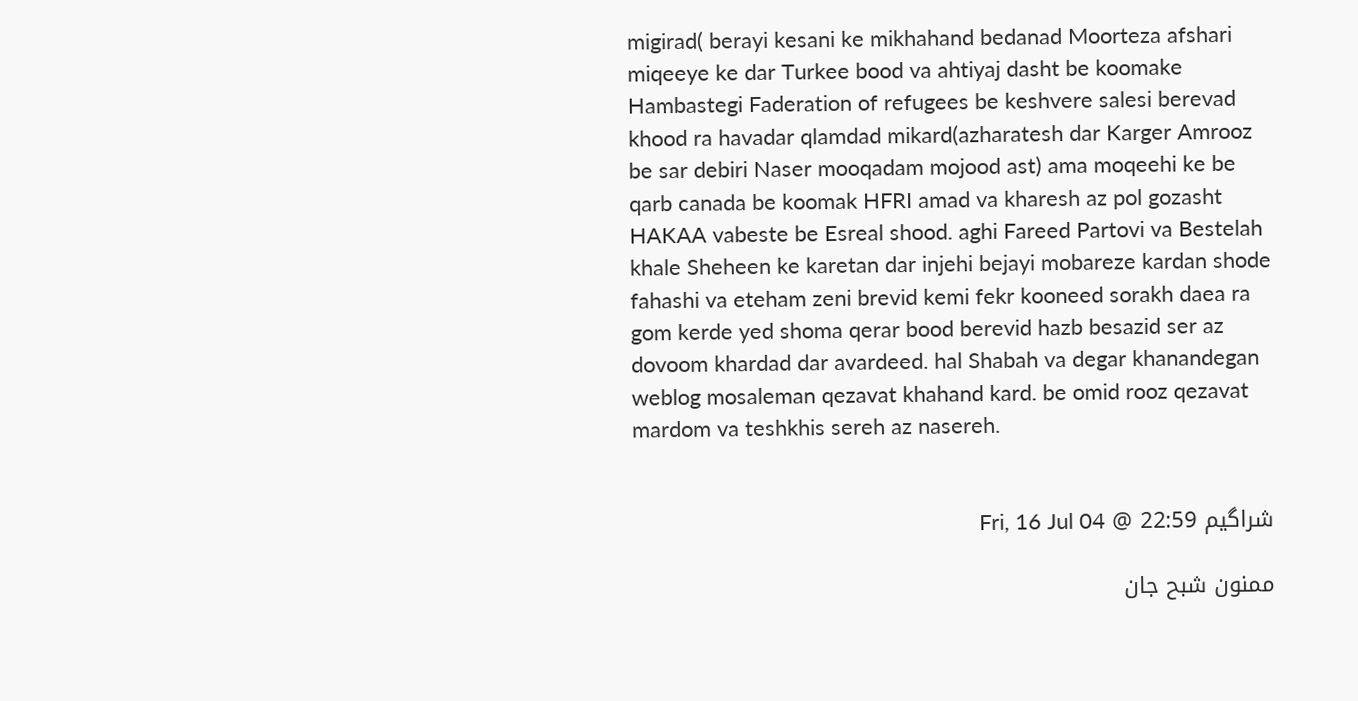migirad( berayi kesani ke mikhahand bedanad Moorteza afshari miqeeye ke dar Turkee bood va ahtiyaj dasht be koomake Hambastegi Faderation of refugees be keshvere salesi berevad khood ra havadar qlamdad mikard(azharatesh dar Karger Amrooz be sar debiri Naser mooqadam mojood ast) ama moqeehi ke be qarb canada be koomak HFRI amad va kharesh az pol gozasht HAKAA vabeste be Esreal shood. aghi Fareed Partovi va Bestelah khale Sheheen ke karetan dar injehi bejayi mobareze kardan shode fahashi va eteham zeni brevid kemi fekr kooneed sorakh daea ra gom kerde yed shoma qerar bood berevid hazb besazid ser az dovoom khardad dar avardeed. hal Shabah va degar khanandegan weblog mosaleman qezavat khahand kard. be omid rooz qezavat mardom va teshkhis sereh az nasereh.


شراگيم 22:59 @ Fri, 16 Jul 04

ممنون شبح جان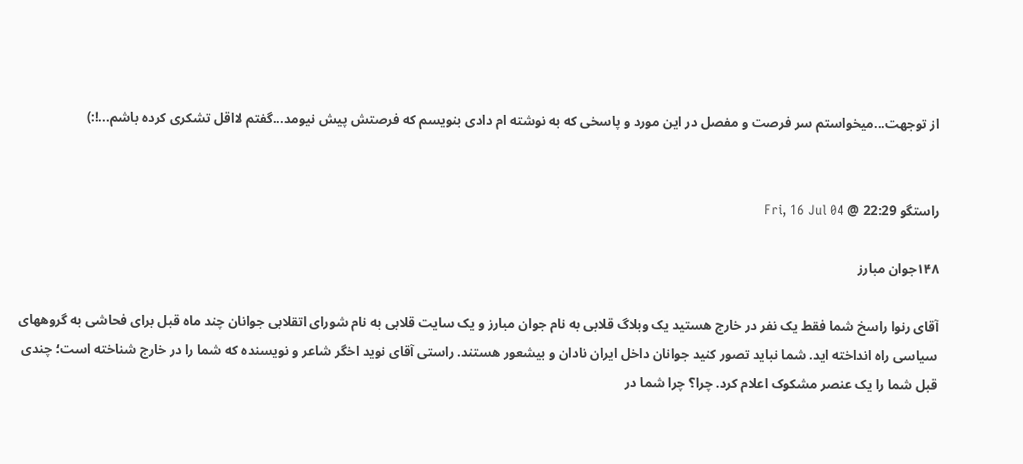از توجهت...ميخواستم سر فرصت و مفصل در اين مورد و پاسخی که به نوشته ام دادی بنويسم که فرصتش پيش نيومد...گفتم لااقل تشکری کرده باشم...!:)


راستگو 22:29 @ Fri, 16 Jul 04

۱۴۸جوان مبارز

آقای رنوا راسخ شما فقط يک نفر در خارج هستيد يک وبلاگ قلابی به نام جوان مبارز و يک سايت قلابی به نام شورای اتقلابی جوانان چند ماه قبل برای فحاشی به گروههای سیاسی راه انداخته ايد. شما نبايد تصور کنيد جوانان داخل ايران نادان و بیشعور هستند. راستی آقای نوید اخگر شاعر و نویسنده که شما را در خارج شناخته است؛ چندی قبل شما را یک عنصر مشکوک اعلام کرد. چرا؟ چرا شما در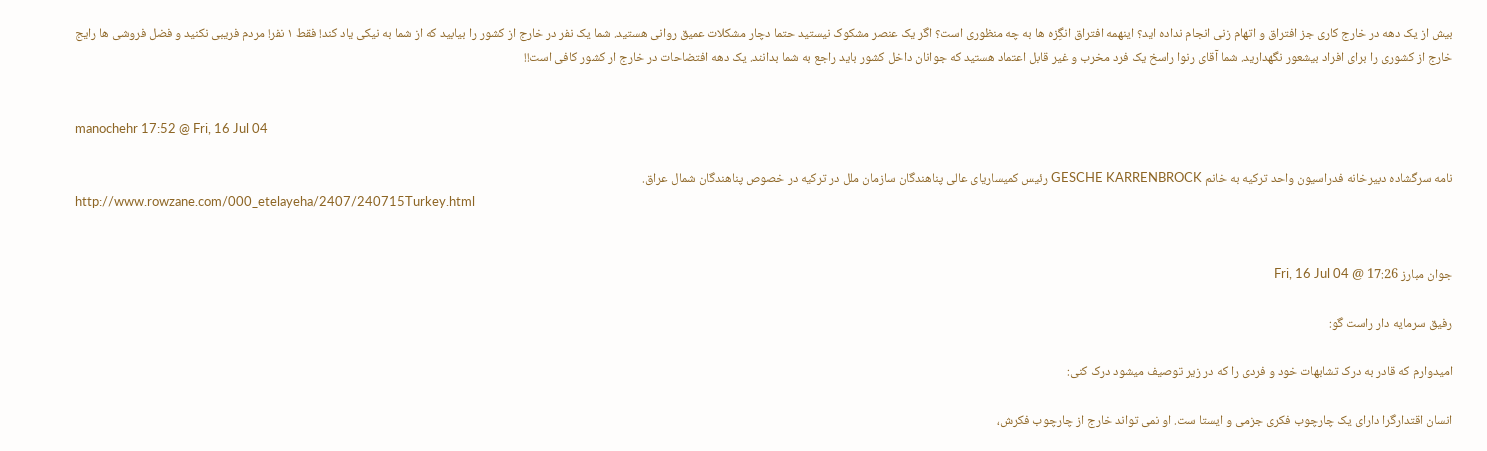بیش از یک دهه در خارج کاری جز افتراق و اتهام زنی انجام نداده اید؟ اینهمه افتراق انگِزه ها به چه منظوری است؟ اگر یک عنصر مشکوک نیستید حتما دچار مشکلات عمیق روانی هستید. شما یک نفر در خارج از کشور را بیابید که از شما به نیکی یاد کند! فقط ۱ نفر! مردم فريبی نکنيد و فضل فروشی ها رايج خارج از کشوری را برای افراد بيشعور نگهداريد. شما آقای رنوا راسخ يک فرد مخرب و غير قابل اعتماد هستيد که جوانان داخل کشور بايد راجع به شما بدانند. یک دهه افتضاحات در خارج ار کشور کافی است!!


manochehr 17:52 @ Fri, 16 Jul 04

نامه سرگشاده دبيرخانه فدراسيون واحد ترکيه به خانم GESCHE KARRENBROCK رئيس کميسارياى عالى پناهندگان سازمان ملل در ترکيه در خصوص پناهندگان شمال عراق.
http://www.rowzane.com/000_etelayeha/2407/240715Turkey.html


جوان مبارز 17:26 @ Fri, 16 Jul 04

رفیق سرمایه دار راست گو:

امیدوارم که قادر به درک تشابهات خود و فردی را که در زیر توصیف میشود درک کنی:

انسان اقتدارگرا دارای يک چارچوب فکری جزمی و ايستا ست. او نمی تواند خارج از چارچوب فکرش،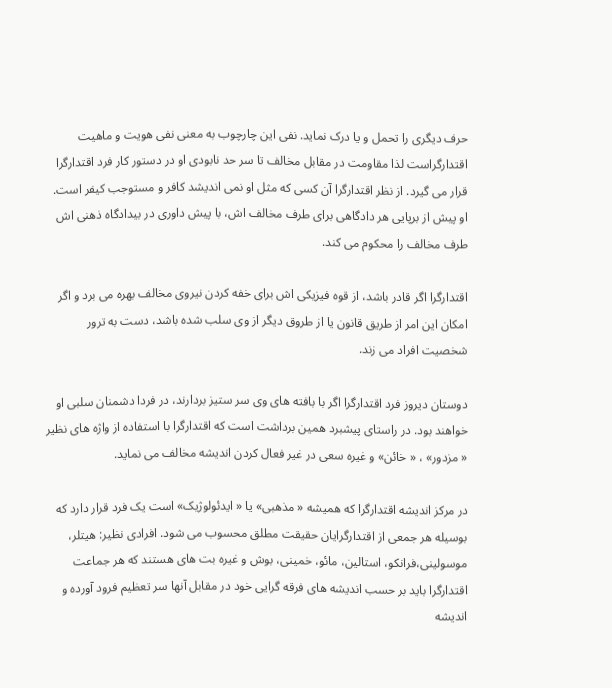حرف ديگری را تحمل و يا درک نمايد. نفی اين چارچوب به معنی نفی هويت و ماهيت اقتدارگراست لذا مقاومت در مقابل مخالف تا سر حد نابودی او در دستور کار فرد اقتدارگرا قرار می گيرد. از نظر اقتدارگرا آن کسی که مثل او نمی انديشد کافر و مستوجب کيفر است. او پيش از برپايی هر دادگاهی برای طرف مخالف اش، با پيش داوری در بيدادگاه ذهنی اش طرف مخالف را محکوم می کند.

اقتدارگرا اگر قادر باشد، از قوه فيزيکی اش برای خفه کردن نيروی مخالف بهره می برد و اگر امکان اين امر از طريق قانون يا از طروق ديگر از وی سلب شده باشد، دست به ترور شخصيت افراد می زند.

دوستان ديروز فرد اقتدارگرا اگر با بافته های وی سر ستيز بردارند، در فردا دشمنان سلبی او خواهند بود. در راستای پيشبرد همين برداشت است که اقتدارگرا با استفاده از واژه های نظير « مزدور» ، « خائن» و غيره سعی در غير فعال کردن انديشه مخالف می نمايد.

در مرکز انديشه اقتدارگرا که هميشه « مذهبی» يا « ايدئولوژيک» است يک فرد قرار دارد که بوسيله هر جمعی از اقتدارگرايان حقيقت مطلق محسوب می شود. افرادی نظير: هيتلر، موسولينی،فرانکو، استالين، مائو، خمينی، بوش و غيره بت های هستند که هر جماعت اقتدارگرا بايد بر حسب انديشه های فرقه گرايی خود در مقابل آنها سر تعظيم فرود آورده و انديشه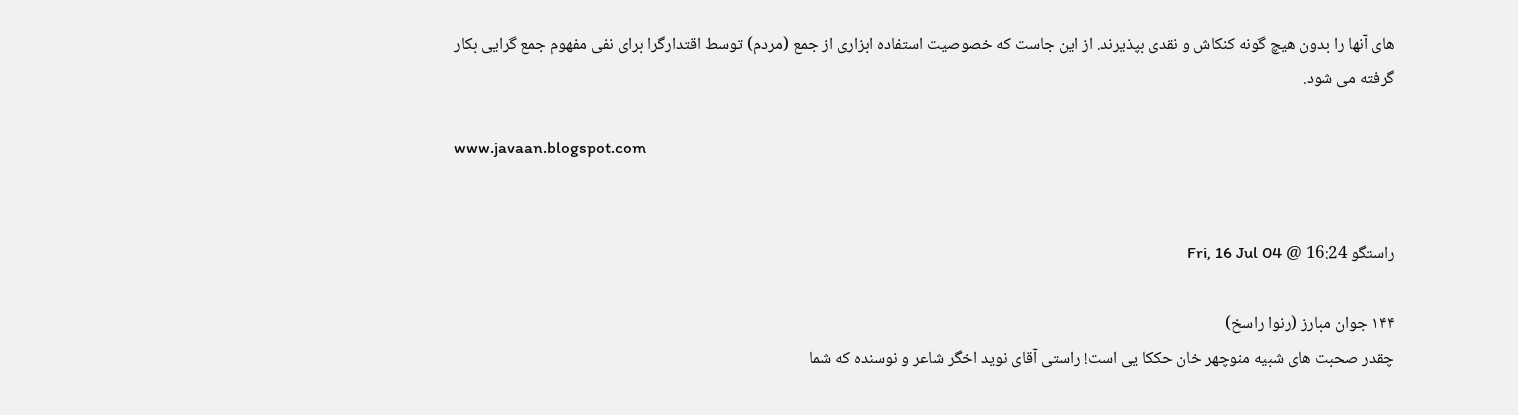های آنها را بدون هيچ گونه کنکاش و نقدی بپذيرند. از اين جاست که خصوصيت استفاده ابزاری از جمع (مردم) توسط اقتدارگرا برای نفی مفهوم جمع گرايی بکار گرفته می شود.

www.javaan.blogspot.com


راستگو 16:24 @ Fri, 16 Jul 04

۱۴۴ جوان مبارز (رنوا راسخ)
چقدر صحبت های شبیه منوچهر خان حککا یی است! راستی آقای نوید اخگر شاعر و نوسنده که شما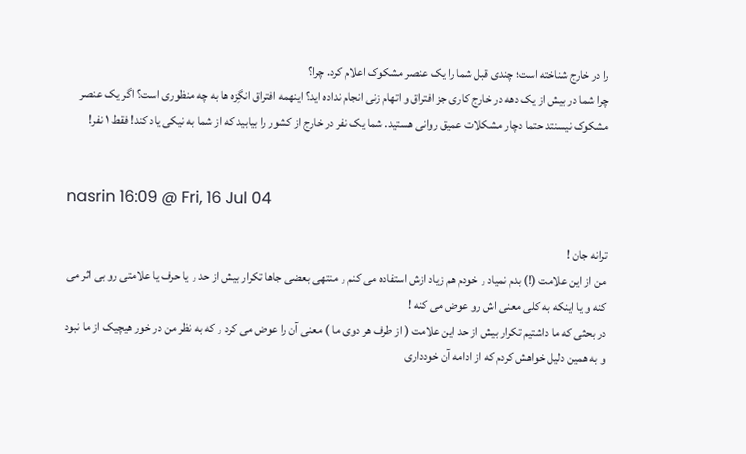را در خارج شناخته است؛ چندی قبل شما را یک عنصر مشکوک اعلام کرد. چرا؟
چرا شما در بیش از یک دهه در خارج کاری جز افتراق و اتهام زنی انجام نداده اید؟ اینهمه افتراق انگِزه ها به چه منظوری است؟ اگر یک عنصر مشکوک نیسنتد حتما دچار مشکلات عمیق روانی هستید. شما یک نفر در خارج از کشور را بیابید که از شما به نیکی یاد کند! فقط ۱ نفر!


nasrin 16:09 @ Fri, 16 Jul 04

ترانه جان !
من از اين علامت (!) بدم نمياد ٫ خودم هم زياد ازش استفاده می کنم ٫ منتهی بعضی جاها تکرار بيش از حد ٫ يا حرف يا علامتی رو بی اثر می کنه و يا اینکه به کلی معنی اش رو عوض می کنه !
در بحثی که ما داشتیم تکرار بیش از حد این علامت ( از طرف هر دوی ما ) معنی آن را عوض می کرد ٫ که به نظر من در خور هیچیک از ما نبود و به همین دلیل خواهش کردم که از ادامه آن خودداری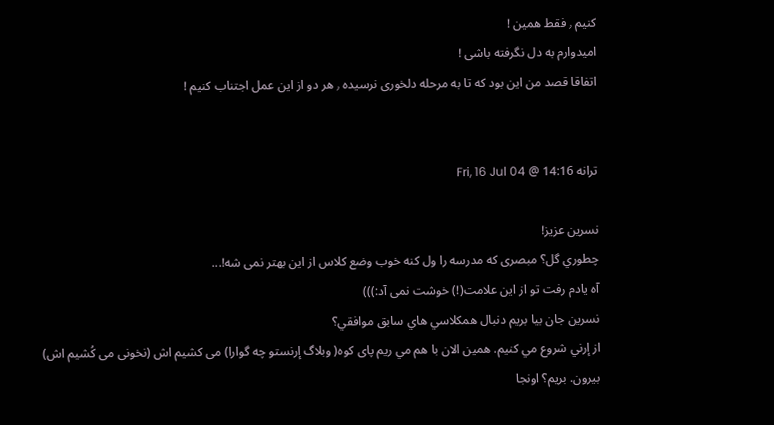کنیم ٫ فقط همین !
امیدوارم به دل نگرفته باشی !
اتفاقا قصد من این بود که تا به مرحله دلخوری نرسیده ٫ هر دو از این عمل اجتناب کنیم !


ترانه 14:16 @ Fri, 16 Jul 04

نسرين عزيز!
چطوري گل؟ مبصری که مدرسه را ول کنه خوب وضع کلاس از اين بهتر نمی شه!...
آه يادم رفت تو از اين علامت(!) خوشت نمی آد:)))
نسرين جان بيا بريم دنبال همكلاسي هاي سابق موافقي؟
از إرني شروع مي كنيم. همين الان با هم مي ريم پای کوه( وبلاگ إرنستو چه گوارا) می کشيم اش (نخونی می کُشيم اش) بيرون. بريم؟ اونجا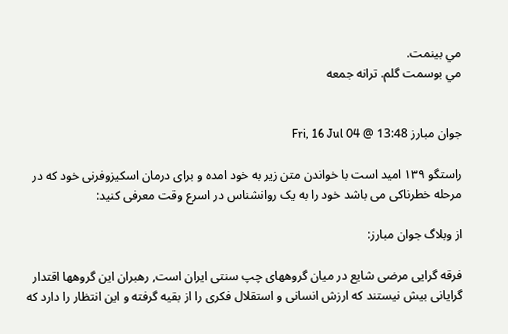مي بينمت.
مي بوسمت گلم. ترانه جمعه


جوان مبارز 13:48 @ Fri, 16 Jul 04

راستگو ۱۳۹ امید است با خواندن متن زیر به خود امده و برای درمان اسکیزوفرنی خود که در مرحله خطرناکی می باشد خود را به یک روانشناس در اسرع وقت معرفی کنید:

از وبلاگ جوان مبارز:

فرقه گرایی مرضی شایع در میان گروههای چپ سنتی ایران است, رهبران این گروهها اقتدار گرایانی بیش نیستند که ارزش انسانی و استقلال فکری را از بقیه گرفته و این انتظار را دارد که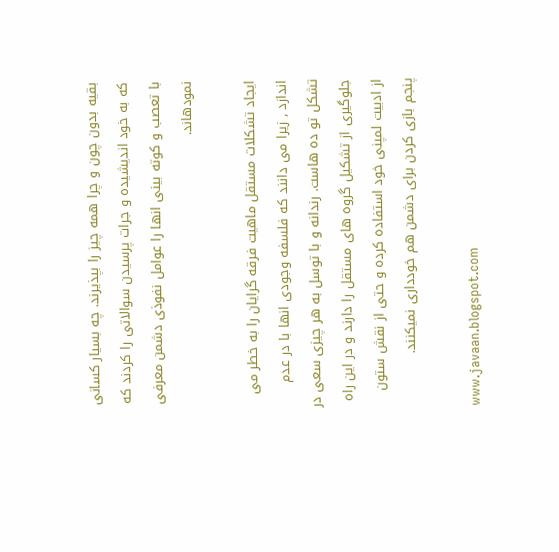بقیه بدون چون و چرا همه چیز را بپذیرند. چه بسیار کسانی که به خود اندیشیده و جرات پرسیدن سوالاتی را کردند که با تعصب و کوته بینی انها را عوامل نفوذی دشمن معرفی نمودهاند.

ایجاد تشکلات مستقل ماهیت فرقه گرایان را به خطر می اندازد , زیرا می دانند که فلسفه وجودی انها با در عدم تشکل تو ده هاست. رندانه و با توسل به هر چیزی سعی در جلوگیری از تشکیل گروه های مستقل را دارند و در این راه از ادبیت لمپنی خود استفاده کرده و حتی از نقش ستون پنجم بازی کردن برای دشمن هم خودداری نمیکنند.

www.javaan.blogspot.com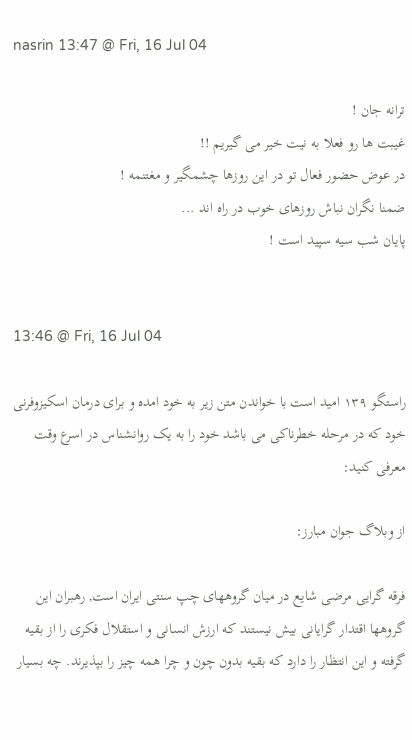nasrin 13:47 @ Fri, 16 Jul 04

ترانه جان !
غيبت ها رو فعلا به نيت خير می گيريم !!
در عوض حضور فعال تو در اين روزها چشمگير و مغتنمه !
ضمنا نگران نباش روزهای خوب در راه اند ...
پايان شب سيه سپيد است !


13:46 @ Fri, 16 Jul 04

راستگو ۱۳۹ امید است با خواندن متن زیر به خود امده و برای درمان اسکیزوفرنی خود که در مرحله خطرناکی می باشد خود را به یک روانشناس در اسرع وقت معرفی کنید:

از وبلاگ جوان مبارز:

فرقه گرایی مرضی شایع در میان گروههای چپ سنتی ایران است, رهبران این گروهها اقتدار گرایانی بیش نیستند که ارزش انسانی و استقلال فکری را از بقیه گرفته و این انتظار را دارد که بقیه بدون چون و چرا همه چیز را بپذیرند. چه بسیار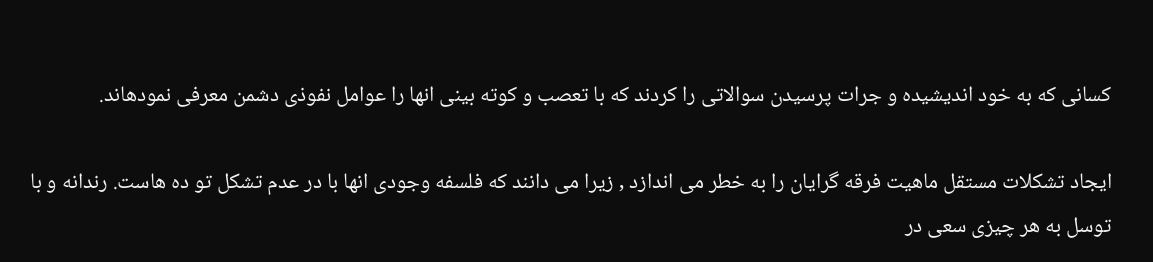کسانی که به خود اندیشیده و جرات پرسیدن سوالاتی را کردند که با تعصب و کوته بینی انها را عوامل نفوذی دشمن معرفی نمودهاند.

ایجاد تشکلات مستقل ماهیت فرقه گرایان را به خطر می اندازد , زیرا می دانند که فلسفه وجودی انها با در عدم تشکل تو ده هاست. رندانه و با توسل به هر چیزی سعی در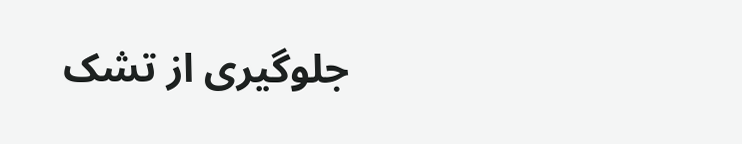جلوگیری از تشک